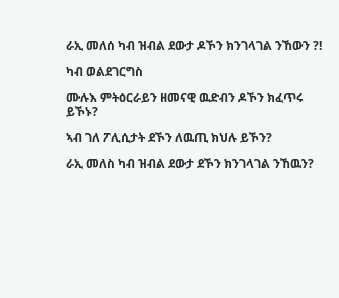ራኢ መለሰ ካብ ዝብል ደውታ ዶኾን ክንገላገል ንኸውን ?!

ካብ ወልደገርግስ

ሙሉእ ምትዕርራይን ዘመናዊ ዉድብን ዶኾን ክፈጥሩ ይኾኑ?

ኣብ ገለ ፖሊሲታት ደኾን ለዉጢ ክህሉ ይኾን?

ራኢ መለስ ካብ ዝብል ደውታ ደኾን ክንገላገል ንኸዉን?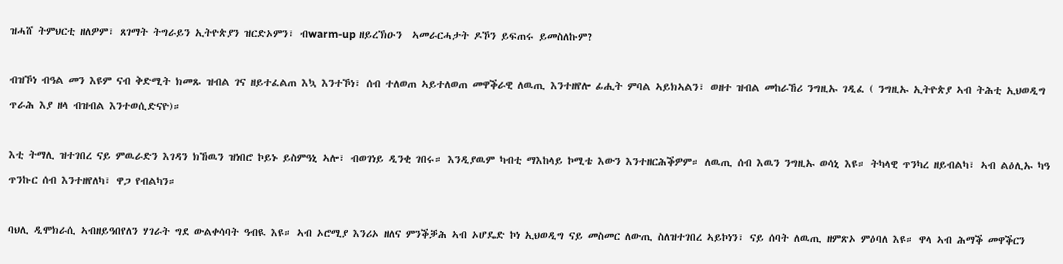ዝሓሸ ትምህርቲ ዘለዎም፣ ጸገማት ትግራይን ኢትዮጵያን ዝርድኦምን፣ ብwarm-up ዘይረኽዑን  ኣመራርሓታት ዶኾን ይፍጠሩ ይመስለኩም?

ብዝኾነ ብዓል መን እዩም ናብ ቅድሚት ክመጹ ዝብል ገና ዘይተፈልጠ እኳ እንተኾነ፣ ሰብ ተለወጠ ኣይተለወጠ መዋቕራዊ ለዉጢ እንተዘየሎ ፊሒት ምባል ኣይክኣልን፣ ወዘተ ዝብል መከራኸሪ ንግዚኡ ገዲፈ ( ንግዚኡ ኢትዮጵያ ኣብ ትሕቲ ኢህወዲግ ጥራሕ እያ ዘላ ብዝብል እንተወሲድናዮ)።

እቲ ትማሊ ዝተገበረ ናይ ምዉራድን እገዳን ክኸዉን ዝነበሮ ኮይኑ ይስምዓኒ ኣሎ፣ ብወገነይ ዲንቂ ገበሩ። እንዲያዉም ካብቲ ማእከላይ ኮሚቴ እውን እንተዘርሕቕዎም። ለዉጢ ሰብ እዉን ንግዚኡ ወሳኒ እዩ። ትካላዊ ጥንካረ ዘይብልካ፣ ኣብ ልዕሊኡ ካዓ ጥንኩር ሰብ እንተዘየለካ፣ ዋጋ የብልካን።

ባህሊ ዲሞክራሲ ኣብዘይዓበየለን ሃገራት ግደ ውልቀሳባት ዓብዪ እዩ። ኣብ ኦሮሚያ እንሪኦ ዘለና ምንቕቓሕ ኣብ ኦሆዴድ ኮነ ኢህወዲግ ናይ መስመር ለውጢ ስለዝተገበረ ኣይኮነን፣ ናይ ሰባት ለዉጢ ዘምጽኦ ምዕባለ እዩ። ዋላ ኣብ ሕማቕ መዋቕርን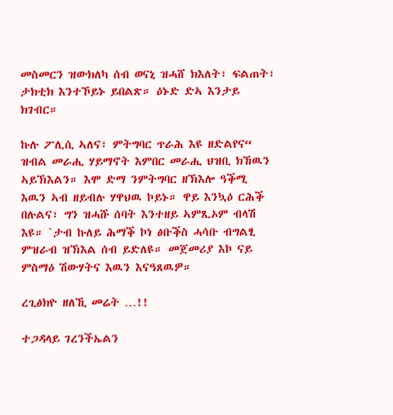መስመርን ዝውክለካ ሰብ ወናኒ ዝሓሸ ክእለት፣ ፍልጠት፣ ታክቲክ እንተኾይኑ ይበልጽ። ዕኑድ ድኣ እንታይ ክገብር።

ኩሉ ፖሊሲ ኣለና፣ ምትግባር ጥራሕ እዩ ዘድልየና“ ዝብል መራሒ ሃይማኖት እምበር መራሒ ህዝቢ ክኸዉን ኣይኽእልን። እሞ ድማ ንምትግባር ዘኽእሎ ዓቕሚ እዉን ኣብ ዘይብሉ ሃዋህዉ ኮይኑ። ዋይ እንኳዕ ርሕቕ በሉልና፣ ግን ዝሓሹ ሰባት እንተዘይ ኣምጺኦም ብላሽ እዩ። `ታብ ኩለይ ሕማቕ ኮነ ፅቡቕስ ሓሳቡ ብግልፂ ምዝራብ ዝኽእል ሰብ ይድለዩ። መጀመሪያ እኮ ናይ ምስማዕ ሽውሃትና እዉን እናዓጸዉዎ።

ረጊፅክዮ ዘለኺ መሬት …!!

ተጋዳላይ ገረንችኤልን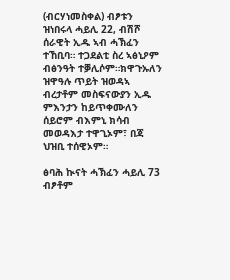(ብርሃነመስቀል) ብፆቱን ዝነበሩላ ሓይሊ 22, ብሽሾ ሰራዊት ኢዱ ኣብ ሓኽፈን ተኸቢባ። ተጋደልቲ ስረ ኣፅኒዖም ብፅንዓት ተቓሊሶም።ክዋጉኡለን ዝዋዓሉ ጥይት ዝወዳኣ ብረታቶም መስፍናውያን ኢዱ ምእንታን ከይጥቀሙለን ሰይሮም ብእምኒ ክሳብ መወዳእታ ተዋጊኦም፣ በጃ ህዝቢ ተሰዊኦም።

ፅባሕ ኲናት ሓኽፈን ሓይሊ 73 ብፆቶም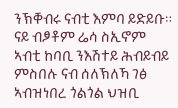ንኽቐብሩ ናብቲ እምባ ይድይቡ። ናይ ብፆቶም ሬሳ ስኢኖም ኣብቲ ከባቢ ንእሽተይ ሕብይብይ ምስበሉ ናብ ሰለኽለኻ ገፅ ኣብዝነበረ ጎልጎል ህዝቢ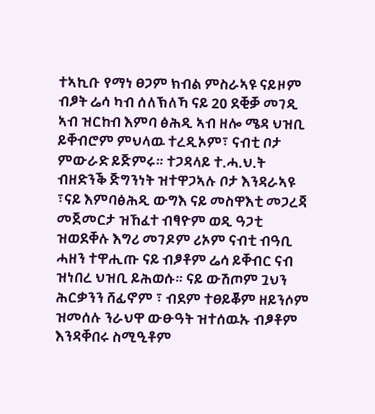ተኣኪቡ የማነ ፀጋም ክብል ምስራኣዩ ናይዞም ብፆት ሬሳ ካብ ሰለኽለኻ ናይ 20 ደቒቓ መገዲ ኣብ ዝርከብ እምባ ፅሕዲ ኣብ ዘሎ ሜዳ ህዝቢ ይቐብሮም ምህላዉ ተረዲኦም፣ ናብቲ ቦታ ምውራድ ይጅምሩ። ተጋዳላይ ተ.ሓ.ህ.ት ብዘድንቕ ጅግንነት ዝተዋጋኣሉ ቦታ እንዳራኣዩ ፣ናይ እምባፅሕዲ ውግእ ናይ መስዋእቲ መጋረጃ መጀመርታ ዝኸፈተ ብፃዮም ወዲ ዓጋቲ ዝወደቐሉ እግሪ መገዶም ሪኦም ናብቲ ብዓቢ ሓዘን ተዋሒጡ ናይ ብፆቶም ሬሳ ይቐብር ናብ ዝነበረ ህዝቢ ይሕወሱ። ናይ ውሽጦም ጓህን ሕርቃንን ሸፊኖም ፣ ብደም ተፀይቖም ዘይንሶም ዝመሰሉ ንራህዋ ውፁዓት ዝተሰዉኡ ብፆቶም እንዳቐበሩ ስሚዒቶም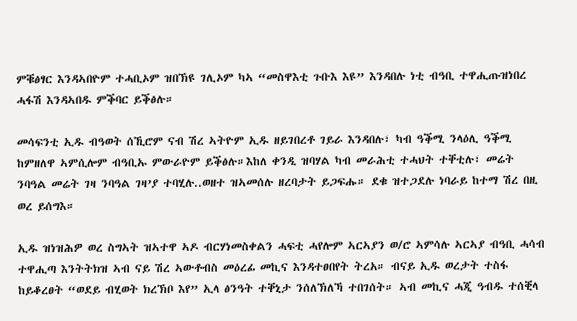ምቑፅፃር እንዳኣበዮም ተሓቢኦም ዝበኽዩ ገሊኦም ካኣ “መስዋእቲ ጉቡእ እዩ” እንዳበሉ ነቲ ብዓቢ ተዋሒጡዝነበረ ሓፋሽ እንዳኣበዱ ምቕባር ይቕፅሉ።

መሳፍንቲ ኢዱ ብዓወት ሰኺሮም ናብ ሽረ ኣትዮም ኢዱ ዘይገበረቶ ገይራ እንዳበሉ፣ ካብ ዓቕሚ ንላዕሊ ዓቕሚ ከምዘለዋ ኣምሲሎም ብዓቢኡ ምውራዮም ይቕፅሉ።እከለ ቀንዲ ዝባሃል ካብ መራሕቲ ተሓህት ተቐቲሉ፣ መሬት ንባዓል መሬት ገዛ ንባዓል ገዛ’ያ ተባሂሉ..ወዘተ ዝኣመሰሉ ዘረባታት ይጋፍሑ። ደቁ ዝተጋደሉ ነባራይ ከተማ ሽረ በዚ ወረ ይሰግእ።

ኢዱ ዝነዝሕዎ ወረ ስግኣት ዝኣተዋ ኣዶ ብርሃነመስቀልን ሓፍቲ ሓየሎም ኣርኣያን ወ/ሮ ኣምሳሉ ኣርኣያ ብዓቢ ሓሳብ ተዋሒጣ እንትትክዝ ኣብ ናይ ሽረ ኣውቶብስ መዕረፊ መኪና እንዳተፀበየት ትረአ። ብናይ ኢዱ ወረታት ተስፋ ከይቆረፀት “ወደይ ብሂወት ክረኽቦ እየ” ኢላ ፅንዓት ተቐኒታ ንሰለኽለኻ ተበገሰት። ኣብ መኪና ሓጂ ዓብዱ ተሰቒላ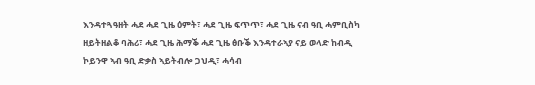እንዳተጓዓዘት ሓደ ሓደ ጊዜ ዕምት፣ ሓደ ጊዜ ፍጥጥ፣ ሓደ ጊዜ ናብ ዓቢ ሓምቢስካ ዘይትዘልቆ ባሕሪ፣ ሓደ ጊዜ ሕማቕ ሓደ ጊዜ ፅቡቕ እንዳተራኣያ ናይ ወላድ ከብዲ ኮይንዋ ኣብ ዓቢ ድቃስ ኣይትብሎ ጋህዲ፣ ሓሳብ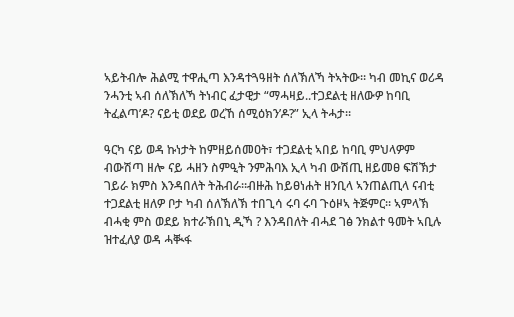ኣይትብሎ ሕልሚ ተዋሒጣ እንዳተጓዓዘት ሰለኽለኻ ትኣትው። ካብ መኪና ወሪዳ ንሓንቲ ኣብ ሰለኽለኻ ትነብር ፈታዊታ “ማሓዛይ..ተጋደልቲ ዘለውዎ ከባቢ ትፈልጣ’ዶ? ናይቲ ወደይ ወረኸ ሰሚዕክን’ዶ?” ኢላ ትሓታ።

ዓርካ ናይ ወዳ ኩነታት ከምዘይሰመዐት፣ ተጋደልቲ ኣበይ ከባቢ ምህላዎም ብውሽጣ ዘሎ ናይ ሓዘን ስምዒት ንምሕባእ ኢላ ካብ ውሽጢ ዘይመፀ ፍሽኽታ ገይራ ክምስ እንዳበለት ትሕብራ።ብዙሕ ከይፀነሐት ዘንቢላ ኣንጠልጢላ ናብቲ ተጋደልቲ ዘለዎ ቦታ ካብ ሰለኽለኽ ተበጊሳ ሩባ ሩባ ጉዕዞኣ ትጅምር። ኣምላኽ ብሓቂ ምስ ወደይ ክተራኽበኒ ዲኻ ? እንዳበለት ብሓደ ገፅ ንክልተ ዓመት ኣቢሉ ዝተፈለያ ወዳ ሓቚፋ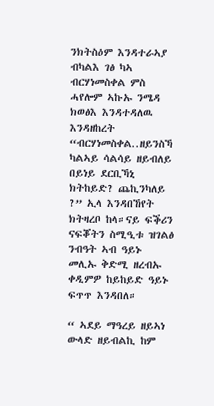ንክትስዕም እንዳተራኣያ ብካልእ ገፅ ካኣ ብርሃነመስቀል ምስ ሓየሎም ኣኩኡ ንሜዳ ክወፅእ እንዳተዳለዉ እንዳዘከረት “ብርሃነመስቀል..ዘይንስኻ ካልኣይ ሳልሳይ ዘይብለይ በይነይ ደርቢኻኒ ክትከይድ? ጨኪንካለይ ?” ኢላ እንዳበኸየት ክትዛረቦ ከላ።ናይ ፍቕሪን ናፍቖትን ስሚዒቱ ዝገልፅ ንብዓት ኣብ ዓይኑ መሊኡ ቅድሚ ዘረብኡ ቀዲምዎ ከይከይድ ዓይኑ ፍጥጥ እንዳበለ።

“ ኣደይ ማዓረይ ዘይኣነ ውላድ ዘይብልኪ ከም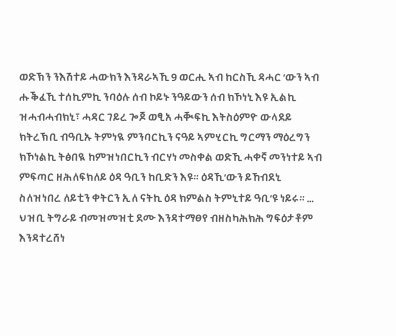ወድኽን ንእሽተይ ሓውክን እንዳራኣኺ 9 ወርሒ ኣብ ከርስኺ ዳሓር ‘ውን ኣብ ሑቕፈኺ ተሰኪምኪ ንባዕሉ ሰብ ኮይኑ ንዓይውን ሰብ ክኾነኒ እዩ ኢልኪ ዝሓብሓብክኒ፣ ሓዳር ገይረ ጐጆ ወፂአ ሓቚፍኪ እትስዕምዮ ውላደይ ክትረኽቢ ብዓቢኡ ትምነዪ ምንባርኪን ናዓይ ኣምሂርኪ ግርማን ማዕረግን ክኾነልኪ ትፅበዪ ከምዝነበርኪን ብርሃነ መስቀል ወድኺ ሓቀኛ መንነተይ ኣብ ምፍጣር ዘሕለፍክለይ ዕዳ ዓቢን ከቢድን እዩ። ዕዳኺ‘ውን ይኸብደኒ ስለዝነበረ ለይቲን ቀትርን ኢለ ናትኪ ዕዳ ክምልስ ትምኒተይ ዓቢ’ዩ ነይሩ። … ህዝቢ ትግራይ ብመዝመዝቲ ደሙ እንዳተማፀየ ብዘስካሕክሕ ግፍዕታቶም እንዳተረሸነ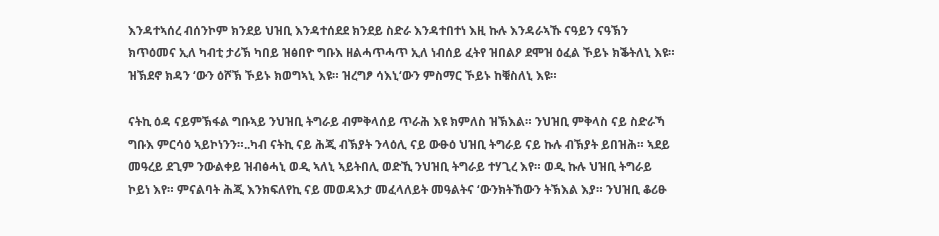እንዳተኣሰረ ብሰንኮም ክንደይ ህዝቢ እንዳተሰደደ ክንደይ ስድራ እንዳተበተነ እዚ ኩሉ እንዳራኣኹ ናዓይን ናዓኽን ክጥዕመና ኢለ ካብቲ ታሪኽ ካበይ ዝፅበዮ ግቡእ ዘልሓጥሓጥ ኢለ ነብሰይ ፈትየ ዝበልዖ ደሞዝ ዕፈል ኾይኑ ክቕትለኒ እዩ። ዝኽደኖ ክዳን ‘ውን ዕሾኽ ኾይኑ ክወግኣኒ እዩ። ዝረግፆ ሳእኒ‘ውን ምስማር ኾይኑ ከቑስለኒ እዩ።

ናትኪ ዕዳ ናይምኽፋል ግቡኣይ ንህዝቢ ትግራይ ብምቅላሰይ ጥራሕ እዩ ክምለስ ዝኽእል። ንህዝቢ ምቅላስ ናይ ስድራኻ ግቡእ ምርሳዕ ኣይኮነንን።..ካብ ናትኪ ናይ ሕጂ ብኽያት ንላዕሊ ናይ ውፁዕ ህዝቢ ትግራይ ናይ ኩሉ ብኽያት ይበዝሕ። ኣደይ መዓረይ ደጊም ንውልቀይ ዝብፅሓኒ ወዲ ኣለኒ ኣይትበሊ ወድኺ ንህዝቢ ትግራይ ተሃጊረ እየ። ወዲ ኩሉ ህዝቢ ትግራይ ኮይነ እየ። ምናልባት ሕጂ እንክፍለየኪ ናይ መወዳእታ መፈላለይት መዓልትና ‘ውንክትኸውን ትኽእል እያ። ንህዝቢ ቆሪፁ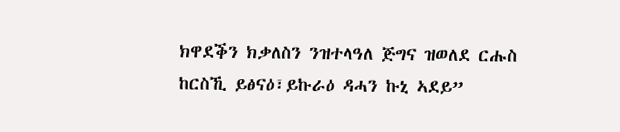ክዋደቕን ክቃለስን ንዝተላዓለ ጅግና ዝወለደ ርሑስ ከርስኺ ይፅናዕ፣ይኩራዕ ዳሓን ኩኒ ኣደይ”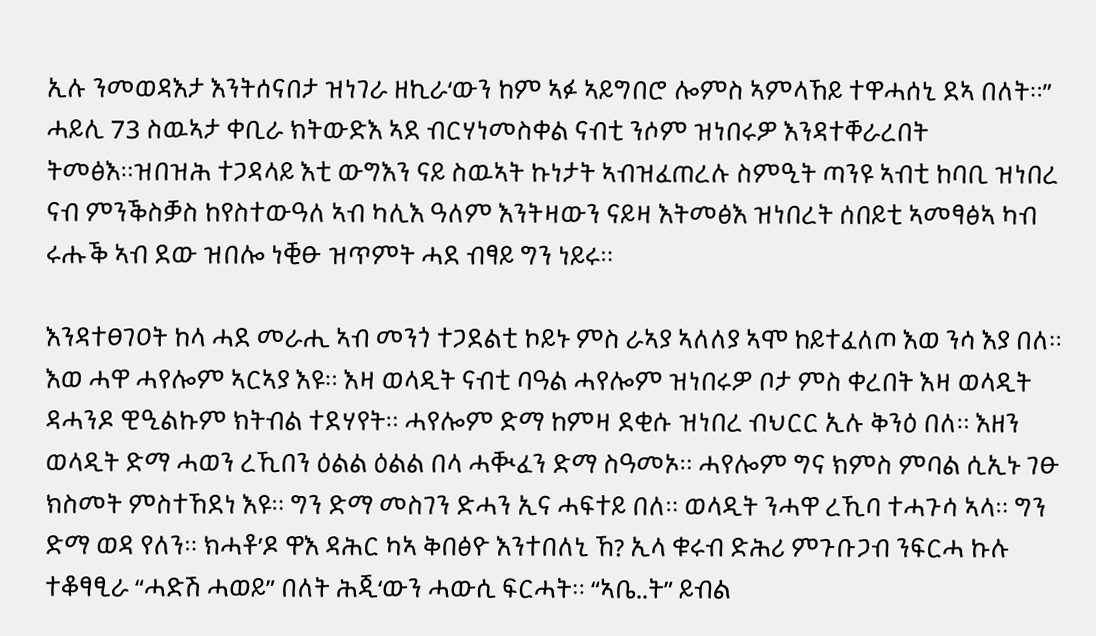ኢሉ ንመወዳእታ እንትሰናበታ ዝነገራ ዘኪራ‘ውን ከም ኣፉ ኣይግበሮ ሎምስ ኣምላኸይ ተዋሓሰኒ ደኣ በለት።” ሓይሊ 73 ስዉኣታ ቀቢራ ክትውድእ ኣደ ብርሃነመስቀል ናብቲ ንሶም ዝነበሩዎ እንዳተቐራረበት ትመፅእ።ዝበዝሕ ተጋዳላይ እቲ ውግእን ናይ ስዉኣት ኩነታት ኣብዝፈጠረሉ ስምዒት ጣንዩ ኣብቲ ከባቢ ዝነበረ ናብ ምንቕስቓስ ከየስተውዓለ ኣብ ካሊእ ዓለም እንትዛውን ናይዛ እትመፅእ ዝነበረት ሰበይቲ ኣመፃፅኣ ካብ ሩሑቕ ኣብ ደው ዝበሎ ነቒፁ ዝጥምት ሓደ ብፃይ ግን ነይሩ።

እንዳተፀገዐት ከላ ሓደ መራሒ ኣብ መንጎ ተጋደልቲ ኮይኑ ምስ ራኣያ ኣለለያ ኣሞ ከይተፈለጦ እወ ንሳ እያ በለ። እወ ሓዋ ሓየሎም ኣርኣያ እዩ። እዛ ወላዲት ናብቲ ባዓል ሓየሎም ዝነበሩዎ ቦታ ምስ ቀረበት እዛ ወላዲት ዳሓንዶ ዊዒልኩም ክትብል ተደሃየት። ሓየሎም ድማ ከምዛ ደቂሱ ዝነበረ ብህርር ኢሉ ቅንዕ በለ። እዘን ወላዲት ድማ ሓወን ረኺበን ዕልል ዕልል በላ ሓቚፈን ድማ ስዓመኦ። ሓየሎም ግና ክምስ ምባል ሲኢኑ ገፁ ክስመት ምስተኸደነ እዩ። ግን ድማ መስገን ድሓን ኢና ሓፍተይ በለ። ወላዲት ንሓዋ ረኺባ ተሓጉሳ ኣላ። ግን ድማ ወዳ የለን። ክሓቶ’ዶ ዋእ ዳሕር ካኣ ቅበፅዮ እንተበለኒ ኸ? ኢላ ቁሩብ ድሕሪ ምጉቡጋብ ንፍርሓ ኩሉ ተቆፃፂራ “ሓድሽ ሓወይ” በለት ሕጂ‘ውን ሓውሲ ፍርሓት። “ኣቤ..ት” ይብል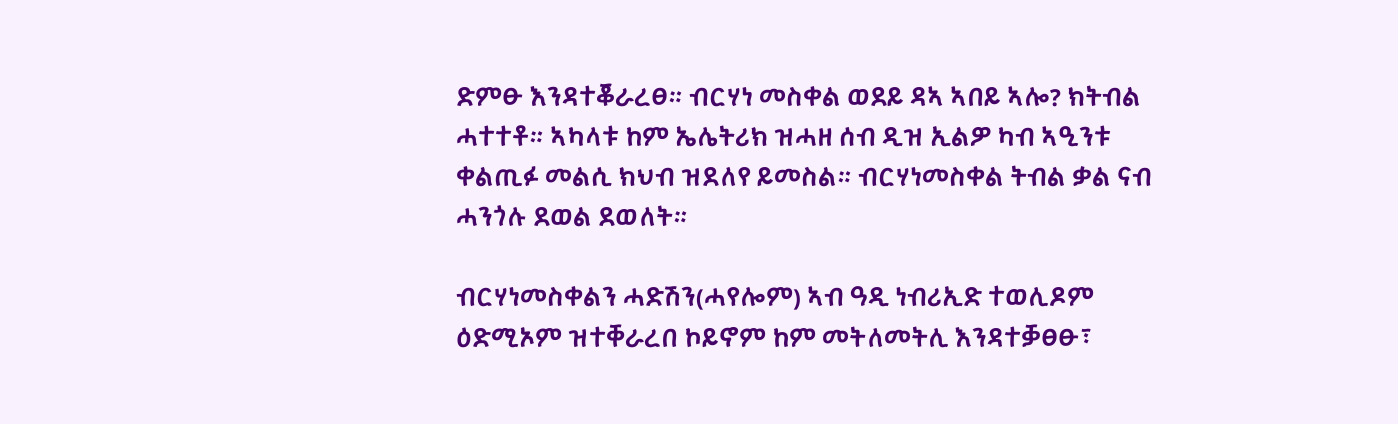ድምፁ እንዳተቖራረፀ። ብርሃነ መስቀል ወደይ ዳኣ ኣበይ ኣሎ? ክትብል ሓተተቶ። ኣካላቱ ከም ኤሌትሪክ ዝሓዘ ሰብ ዲዝ ኢልዎ ካብ ኣዒንቱ ቀልጢፉ መልሲ ክህብ ዝደለየ ይመስል። ብርሃነመስቀል ትብል ቃል ናብ ሓንጎሉ ደወል ደወለት።

ብርሃነመስቀልን ሓድሽን(ሓየሎም) ኣብ ዓዲ ነብሪኢድ ተወሊዶም ዕድሚኦም ዝተቐራረበ ኮይኖም ከም መትለመትሊ እንዳተቓፀፁ፣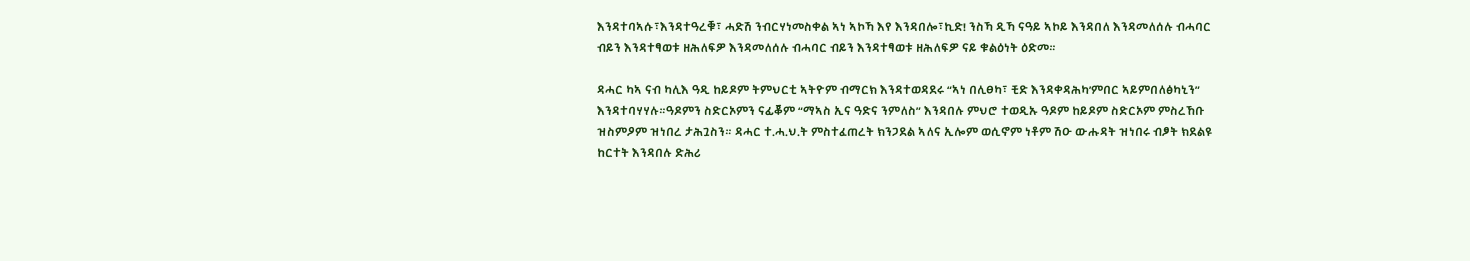እንዳተባኣሱ፣እንዳተዓረቑ፣ ሓድሽ ንብርሃነመስቀል ኣነ ኣኮኻ እየ እንዳበሎ፣ኪድ! ንስኻ ዲኻ ናዓይ ኣኮይ እንዳበለ እንዳመለሰሉ ብሓባር ብይን እንዳተፃወቱ ዘሕለፍዎ እንዳመለሰሉ ብሓባር ብይን እንዳተፃወቱ ዘሕለፍዎ ናይ ቁልዕነት ዕድመ።

ዳሓር ካኣ ናብ ካሊእ ዓዲ ከይዶም ትምህርቲ ኣትዮም ብማርክ እንዳተወዳደሩ “ኣነ በሊፀካ፣ ቺድ እንዳቀዳሕካ’ምበር ኣይምበለፅካኒን” እንዳተባሃሃሉ።ዓዶምን ስድርኦምን ናፊቖም “ማኣስ ኢና ዓድና ንምለስ” እንዳበሉ ምህሮ ተወዲኡ ዓዶም ከይዶም ስድርኦም ምስረኸቡ ዝስምዖም ዝነበረ ታሕጓስን። ዳሓር ተ.ሓ.ህ.ት ምስተፈጠረት ክንጋደል ኣለና ኢሎም ወሲኖም ነቶም ሽዑ ውሑዳት ዝነበሩ ብፆት ክደልዩ ከርተት እንዳበሉ ድሕሪ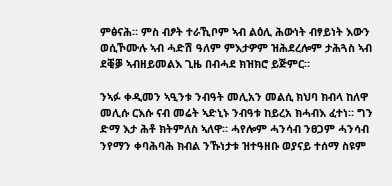ምፅናሕ። ምስ ብፆት ተራኺቦም ኣብ ልዕሊ ሕውነት ብፃይነት እውን ወሲኾሙሉ ኣብ ሓድሽ ዓለም ምእታዎም ዝሕደረሎም ታሕጓስ ኣብ ደቒቓ ኣብዘይመልእ ጊዜ በብሓደ ክዝክሮ ይጅምር።

ንኣፉ ቀዲመን ኣዒንቱ ንብዓት መሊአን መልሲ ክህባ ክብላ ከለዋ መሊሱ ርእሱ ናብ መሬት ኣድኒኑ ንብዓቱ ከይረአ ክሓብእ ፈተነ። ግን ድማ እታ ሕቶ ክትምለስ ኣለዋ። ሓየሎም ሓንሳብ ንፀጋም ሓንሳብ ንየማን ቀባሕባሕ ክብል ንኹነታቱ ዝተዓዘቡ ወያናይ ተሰማ ስዩም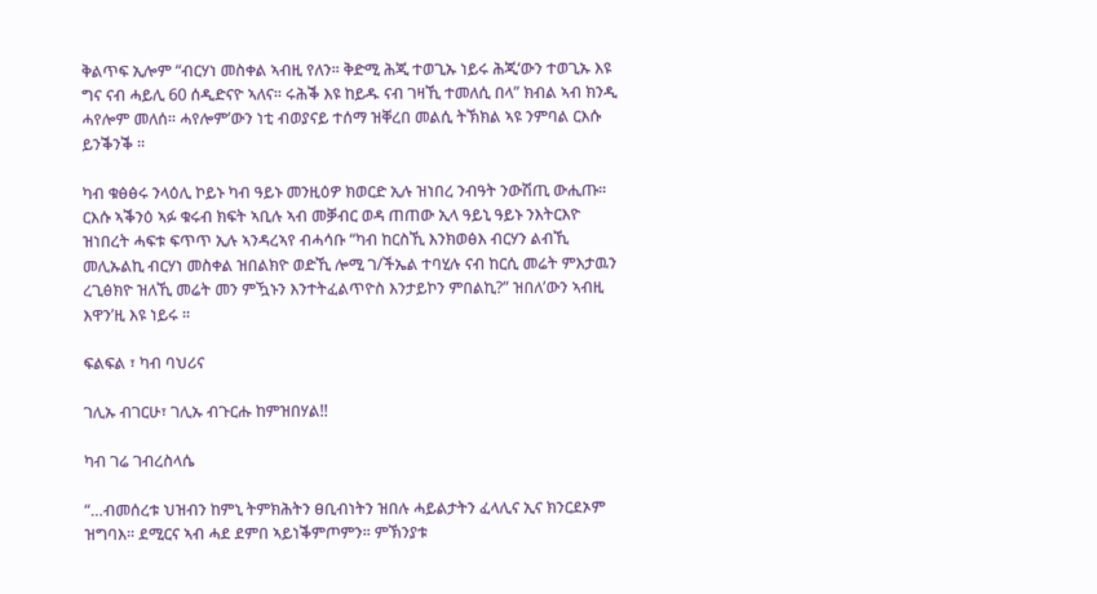ቅልጥፍ ኢሎም “ብርሃነ መስቀል ኣብዚ የለን። ቅድሚ ሕጂ ተወጊኡ ነይሩ ሕጂ‘ውን ተወጊኡ እዩ ግና ናብ ሓይሊ 60 ሰዲድናዮ ኣለና። ሩሕቕ እዩ ከይዱ ናብ ገዛኺ ተመለሲ በላ” ክብል ኣብ ክንዲ ሓየሎም መለሰ። ሓየሎም’ውን ነቲ ብወያናይ ተሰማ ዝቐረበ መልሲ ትኽክል ኣዩ ንምባል ርእሱ ይንቕንቕ ።

ካብ ቁፅፅሩ ንላዕሊ ኮይኑ ካብ ዓይኑ መንዚዕዎ ክወርድ ኢሉ ዝነበረ ንብዓት ንውሽጢ ውሒጡ። ርእሱ ኣቕንዕ ኣፉ ቁሩብ ክፍት ኣቢሉ ኣብ መቓብር ወዳ ጠጠው ኢላ ዓይኒ ዓይኑ ንእትርእዮ ዝነበረት ሓፍቱ ፍጥጥ ኢሉ ኣንዳረኣየ ብሓሳቡ “ካብ ከርስኺ እንክወፅእ ብርሃን ልብኺ መሊኡልኪ ብርሃነ መስቀል ዝበልክዮ ወድኺ ሎሚ ገ/ችኤል ተባሂሉ ናብ ከርሲ መሬት ምእታዉን ረጊፅክዮ ዝለኺ መሬት መን ምዃኑን እንተትፈልጥዮስ እንታይኮን ምበልኪ?” ዝበለ’ውን ኣብዚ እዋን’ዚ እዩ ነይሩ ።

ፍልፍል ፣ ካብ ባህሪና

ገሊኡ ብገርሁ፣ ገሊኡ ብጉርሑ ከምዝበሃል!!

ካብ ገሬ ገብረስላሴ

“…ብመሰረቱ ህዝብን ከምኒ ትምክሕትን ፀቢብነትን ዝበሉ ሓይልታትን ፈላሊና ኢና ክንርደኦም ዝግባእ። ደሚርና ኣብ ሓደ ደምበ ኣይነቕምጦምን። ምኽንያቱ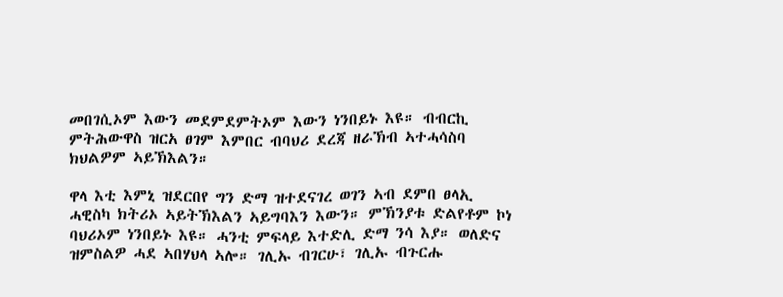መበገሲኦም እውን መደምደምትኦም እውን ነንበይኑ እዩ። ብብርኪ ምትሕውዋስ ዝርአ ፀገም እምበር ብባህሪ ደረጃ ዘራኽብ ኣተሓሳስባ ክህልዎም ኣይኽእልን።

ዋላ እቲ እምኒ ዝደርበየ ግን ድማ ዝተደናገረ ወገን ኣብ ደምበ ፀላኢ ሓዊስካ ክትሪኦ ኣይትኽእልን ኣይግባእን እውን። ምኽንያቱ ድልየቶም ኮነ ባህሪኦም ነንበይኑ እዩ። ሓንቲ ምፍላይ እተድሊ ድማ ንሳ እያ። ወለድና ዝምስልዎ ሓደ ኣበሃህላ ኣሎ። ገሊኡ ብገርሁ፣ ገሊኡ ብጉርሑ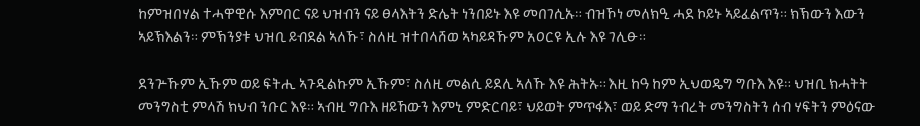ከምዝበሃል ተሓዋዊሱ እምበር ናይ ህዝብን ናይ ፀላእትን ድሌት ነንበይኑ እዩ መበገሲኡ። ብዝኾነ መለክዒ ሓደ ኮይኑ ኣይፈልጥን። ክኽውን እውን ኣይኽእልን። ምኽንያቱ ህዝቢ ይብደል ኣለኹ፣ ስለዚ ዝተበላሸወ ኣካይዳኹም አዐርዩ ኢሉ እዩ ገሊፁ።

ደንጕኹም ኢኹም ወይ ፍትሒ ኣጉዲልኩም ኢኹም፣ ስለዚ መልሲ ይደሊ ኣለኹ እዩ ሕትኡ። እዚ ከዓ ከም ኢህወዴግ ግቡእ እዩ። ህዝቢ ክሓትት መንግስቲ ምላሽ ክህብ ንቡር እዩ። ኣብዚ ግቡእ ዘይኸውን እምኒ ምድርባይ፣ ህይወት ምጥፋእ፣ ወይ ድማ ንብረት መንግስትን ሰብ ሃፍትን ምዕናው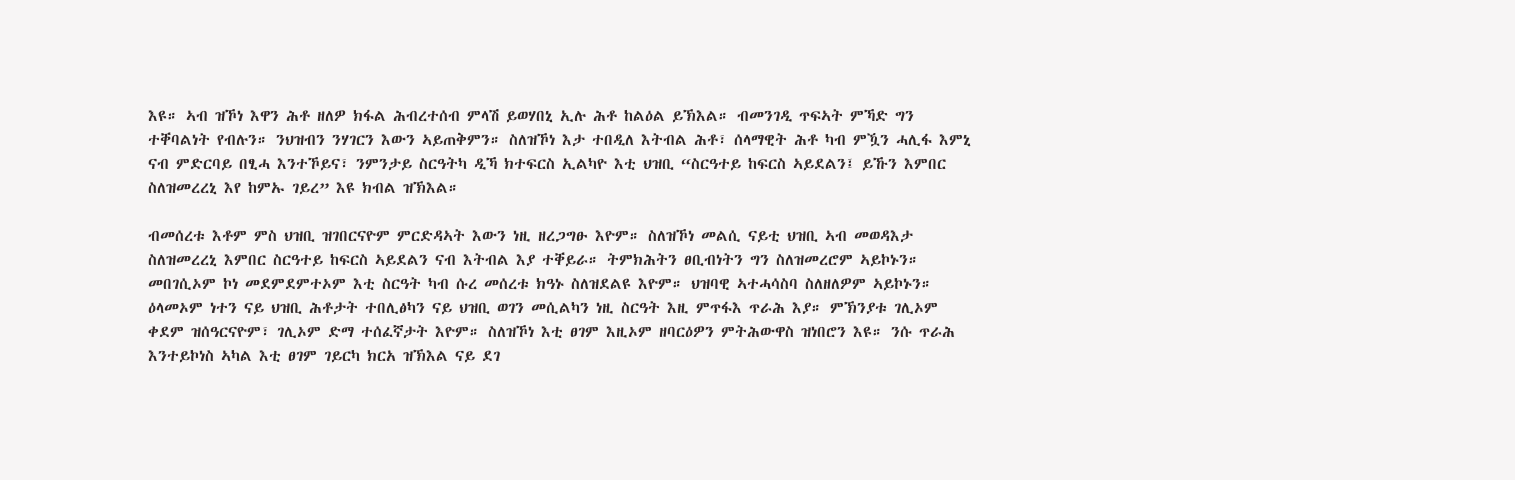እዩ። ኣብ ዝኾነ እዋን ሕቶ ዘለዎ ክፋል ሕብረተሰብ ምላሽ ይወሃበኒ ኢሉ ሕቶ ከልዕል ይኽእል። ብመንገዲ ጥፍኣት ምኻድ ግን ተቐባልነት የብሉን። ንህዝብን ንሃገርን እውን ኣይጠቅምን። ስለዝኾነ እታ ተበዲለ እትብል ሕቶ፣ ሰላማዊት ሕቶ ካብ ምዃን ሓሊፋ እምኒ ናብ ምድርባይ በፂሓ እንተኾይና፣ ንምንታይ ስርዓትካ ዲኻ ክተፍርስ ኢልካዮ እቲ ህዝቢ “ስርዓተይ ከፍርስ ኣይደልን፤ ይኹን እምበር ስለዝመረረኒ እየ ከምኡ ገይረ” እዩ ክብል ዝኽእል።

ብመሰረቱ እቶም ምስ ህዝቢ ዝገበርናዮም ምርድዳኣት እውን ነዚ ዘረጋግፁ እዮም። ስለዝኾነ መልሲ ናይቲ ህዝቢ ኣብ መወዳእታ ስለዝመረረኒ እምበር ስርዓተይ ከፍርስ ኣይደልን ናብ እትብል እያ ተቐይራ። ትምክሕትን ፀቢብነትን ግን ስለዝመረሮም ኣይኮኑን። መበገሲኦም ኮነ መደምደምተኦም እቲ ስርዓት ካብ ሱረ መሰረቱ ክዓኑ ስለዝደልዩ እዮም። ህዝባዊ ኣተሓሳስባ ስለዘለዎም ኣይኮኑን። ዕላመኦም ነተን ናይ ህዝቢ ሕቶታት ተበሊፅካን ናይ ህዝቢ ወገን መሲልካን ነዚ ስርዓት እዚ ምጥፋእ ጥራሕ እያ። ምኽንያቱ ገሊኦም ቀደም ዝሰዓርናዮም፣ ገሊኦም ድማ ተሰፈኛታት እዮም። ስለዝኾነ እቲ ፀገም እዚኦም ዘባርዕዎን ምትሕውዋስ ዝነበሮን እዩ። ንሱ ጥራሕ እንተይኮነስ ኣካል እቲ ፀገም ገይርካ ክርአ ዝኽእል ናይ ደገ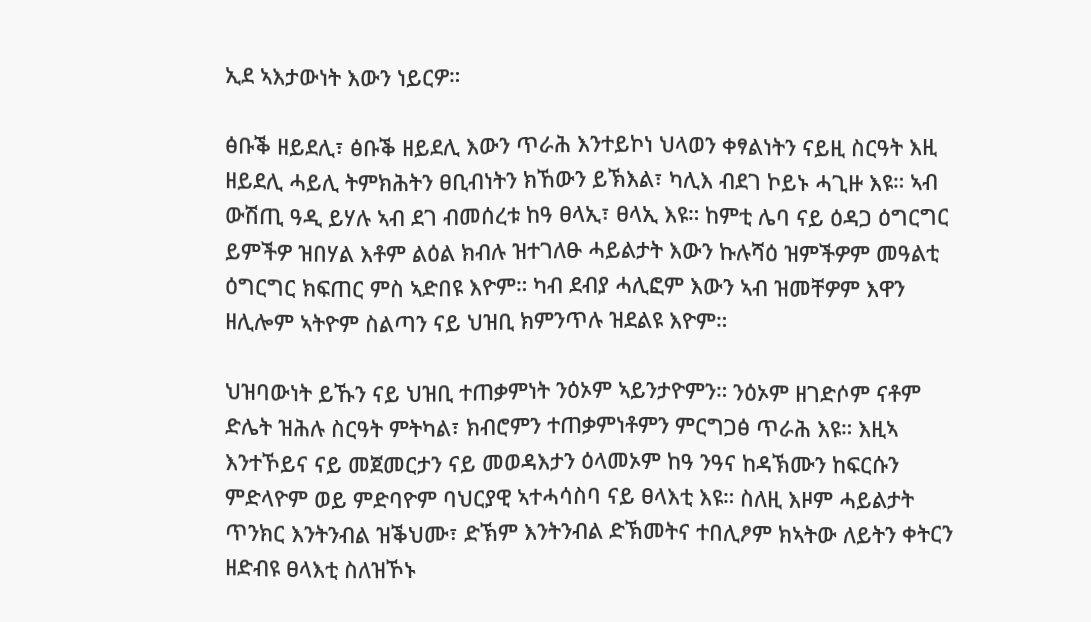ኢደ ኣእታውነት እውን ነይርዎ።

ፅቡቕ ዘይደሊ፣ ፅቡቕ ዘይደሊ እውን ጥራሕ እንተይኮነ ህላወን ቀፃልነትን ናይዚ ስርዓት እዚ ዘይደሊ ሓይሊ ትምክሕትን ፀቢብነትን ክኸውን ይኽእል፣ ካሊእ ብደገ ኮይኑ ሓጊዙ እዩ። ኣብ ውሽጢ ዓዲ ይሃሉ ኣብ ደገ ብመሰረቱ ከዓ ፀላኢ፣ ፀላኢ እዩ። ከምቲ ሌባ ናይ ዕዳጋ ዕግርግር ይምችዎ ዝበሃል እቶም ልዕል ክብሉ ዝተገለፁ ሓይልታት እውን ኩሉሻዕ ዝምችዎም መዓልቲ ዕግርግር ክፍጠር ምስ ኣድበዩ እዮም። ካብ ደብያ ሓሊፎም እውን ኣብ ዝመቸዎም እዋን ዘሊሎም ኣትዮም ስልጣን ናይ ህዝቢ ክምንጥሉ ዝደልዩ እዮም።

ህዝባውነት ይኹን ናይ ህዝቢ ተጠቃምነት ንዕኦም ኣይንታዮምን። ንዕኦም ዘገድሶም ናቶም ድሌት ዝሕሉ ስርዓት ምትካል፣ ክብሮምን ተጠቃምነቶምን ምርግጋፅ ጥራሕ እዩ። እዚኣ እንተኾይና ናይ መጀመርታን ናይ መወዳእታን ዕላመኦም ከዓ ንዓና ከዳኽሙን ከፍርሱን ምድላዮም ወይ ምድባዮም ባህርያዊ ኣተሓሳስባ ናይ ፀላእቲ እዩ። ስለዚ እዞም ሓይልታት ጥንክር እንትንብል ዝቕህሙ፣ ድኽም እንትንብል ድኽመትና ተበሊፆም ክኣትው ለይትን ቀትርን ዘድብዩ ፀላእቲ ስለዝኾኑ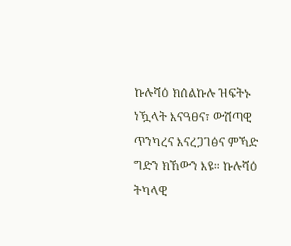ኩሉሻዕ ክሰልኩሉ ዝፍትኑ ነዃላት እናዓፀና፣ ውሽጣዊ ጥንካረና እናረጋገፅና ምኻድ ግድን ክኸውን እዩ። ኩሉሻዕ ትካላዊ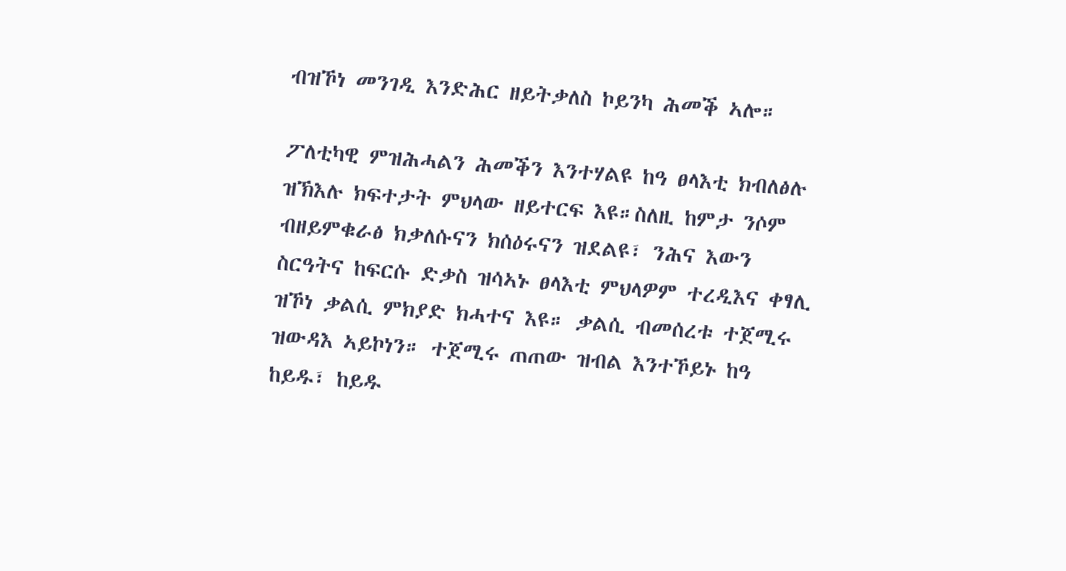ብዝኾነ መንገዲ እንድሕር ዘይትቃለስ ኮይንካ ሕመቕ ኣሎ።

ፖለቲካዊ ምዝሕሓልን ሕመቕን እንተሃልዩ ከዓ ፀላእቲ ክብለፅሉ ዝኽእሉ ክፍተታት ምህላው ዘይተርፍ እዩ።ስለዚ ከምታ ንሶም ብዘይምቁራፅ ክቃለሱናን ክሰዕሩናን ዝደልዩ፣ ንሕና እውን ስርዓትና ከፍርሱ ድቃስ ዝሳኣኑ ፀላእቲ ምህላዎም ተረዲእና ቀፃሊ ዝኾነ ቃልሲ ምክያድ ክሓተና እዩ። ቃልሲ ብመሰረቱ ተጀሚሩ ዝውዳእ ኣይኮነን። ተጀሚሩ ጠጠው ዝብል እንተኾይኑ ከዓ ከይዱ፣ ከይዱ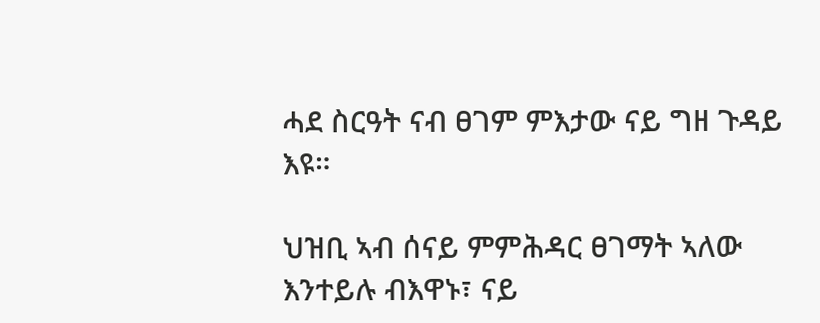ሓደ ስርዓት ናብ ፀገም ምእታው ናይ ግዘ ጉዳይ እዩ።

ህዝቢ ኣብ ሰናይ ምምሕዳር ፀገማት ኣለው እንተይሉ ብእዋኑ፣ ናይ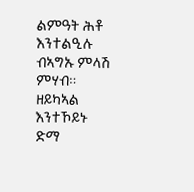ልምዓት ሕቶ እንተልዒሉ ብኣግኡ ምላሽ ምሃብ። ዘይካኣል እንተኾይኑ ድማ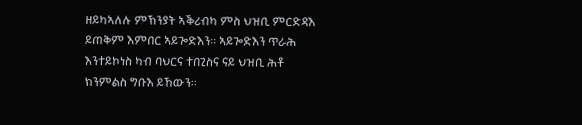ዘይካኣለሉ ምኽንያት ኣቕሪብካ ምስ ህዝቢ ምርድዳእ ይጠቅም እምበር ኣይጐድእን። ኣይጐድእን ጥራሕ እንተይኮነስ ካብ ባህርና ተበጊስና ናይ ህዝቢ ሕቶ ክንምልስ ግቡእ ይኸውን።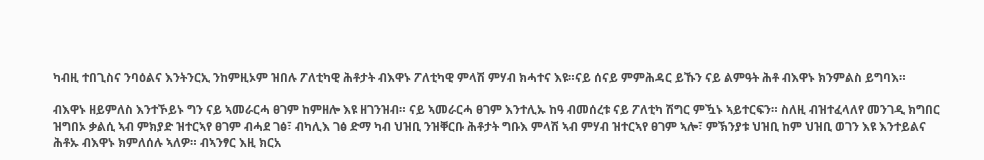ካብዚ ተበጊስና ንባዕልና እንትንርኢ ንከምዚኦም ዝበሉ ፖለቲካዊ ሕቶታት ብእዋኑ ፖለቲካዊ ምላሽ ምሃብ ክሓተና እዩ።ናይ ሰናይ ምምሕዳር ይኹን ናይ ልምዓት ሕቶ ብእዋኑ ክንምልስ ይግባእ።

ብእዋኑ ዘይምለስ እንተኾይኑ ግን ናይ ኣመራርሓ ፀገም ከምዘሎ እዩ ዘገንዝብ። ናይ ኣመራርሓ ፀገም እንተሊኡ ከዓ ብመሰረቱ ናይ ፖለቲካ ሽግር ምዃኑ ኣይተርፍን። ስለዚ ብዝተፈላለየ መንገዲ ክግበር ዝግበኦ ቃልሲ ኣብ ምክያድ ዝተርኣየ ፀገም ብሓደ ገፅ፣ ብካሊእ ገፅ ድማ ካብ ህዝቢ ንዝቐርቡ ሕቶታት ግቡእ ምላሽ ኣብ ምሃብ ዝተርኣየ ፀገም ኣሎ፣ ምኽንያቱ ህዝቢ ከም ህዝቢ ወገን እዩ እንተይልና ሕቶኡ ብእዋኑ ክምለሰሉ ኣለዎ። ብኣንፃር እዚ ክርአ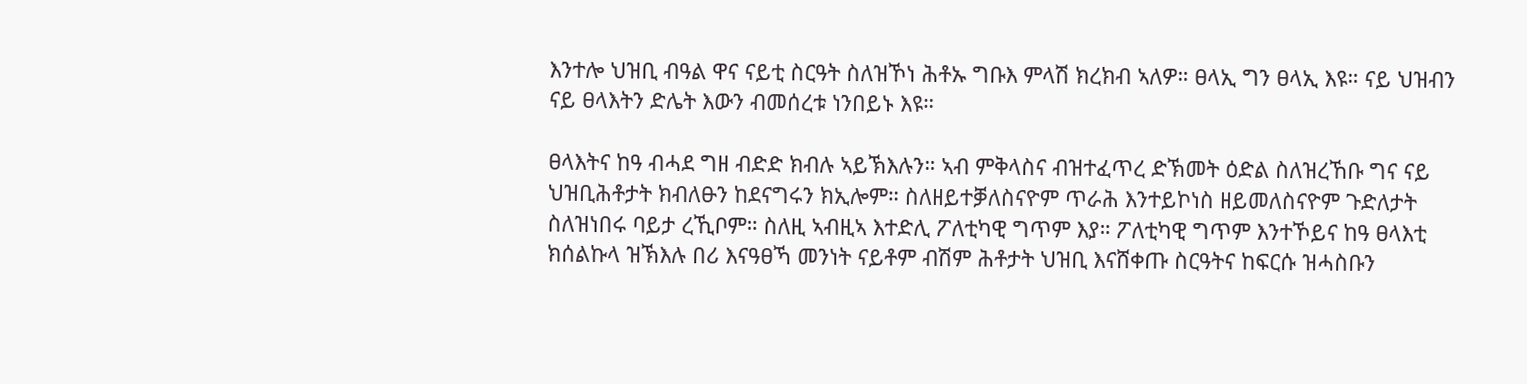እንተሎ ህዝቢ ብዓል ዋና ናይቲ ስርዓት ስለዝኾነ ሕቶኡ ግቡእ ምላሽ ክረክብ ኣለዎ። ፀላኢ ግን ፀላኢ እዩ። ናይ ህዝብን ናይ ፀላእትን ድሌት እውን ብመሰረቱ ነንበይኑ እዩ።

ፀላእትና ከዓ ብሓደ ግዘ ብድድ ክብሉ ኣይኽእሉን። ኣብ ምቅላስና ብዝተፈጥረ ድኽመት ዕድል ስለዝረኸቡ ግና ናይ ህዝቢሕቶታት ክብለፁን ከደናግሩን ክኢሎም። ስለዘይተቓለስናዮም ጥራሕ እንተይኮነስ ዘይመለስናዮም ጉድለታት ስለዝነበሩ ባይታ ረኺቦም። ስለዚ ኣብዚኣ እተድሊ ፖለቲካዊ ግጥም እያ። ፖለቲካዊ ግጥም እንተኾይና ከዓ ፀላእቲ ክሰልኩላ ዝኽእሉ በሪ እናዓፀኻ መንነት ናይቶም ብሽም ሕቶታት ህዝቢ እናሸቀጡ ስርዓትና ከፍርሱ ዝሓስቡን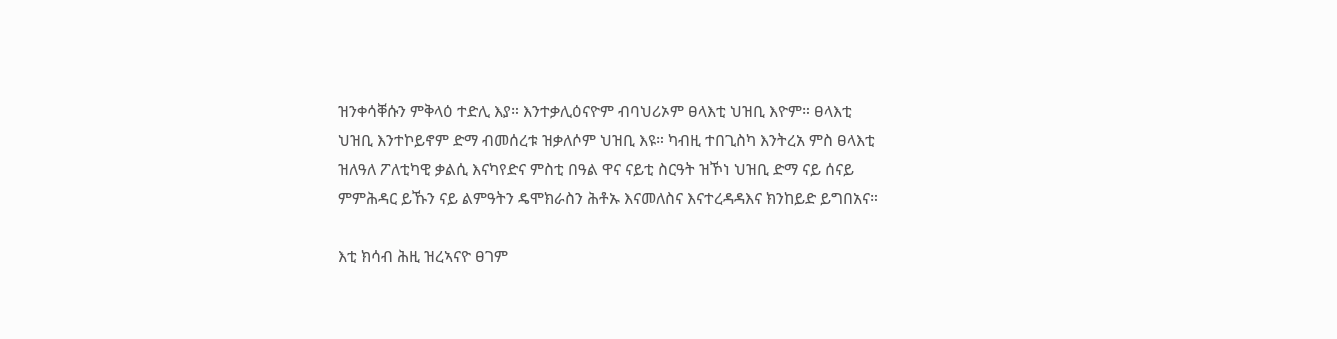ዝንቀሳቐሱን ምቅላዕ ተድሊ እያ። እንተቃሊዕናዮም ብባህሪኦም ፀላእቲ ህዝቢ እዮም። ፀላእቲ ህዝቢ እንተኮይኖም ድማ ብመሰረቱ ዝቃለሶም ህዝቢ እዩ። ካብዚ ተበጊስካ እንትረአ ምስ ፀላእቲ ዝለዓለ ፖለቲካዊ ቃልሲ እናካየድና ምስቲ በዓል ዋና ናይቲ ስርዓት ዝኾነ ህዝቢ ድማ ናይ ሰናይ ምምሕዳር ይኹን ናይ ልምዓትን ዴሞክራስን ሕቶኡ እናመለስና እናተረዳዳእና ክንከይድ ይግበአና።

እቲ ክሳብ ሕዚ ዝረኣናዮ ፀገም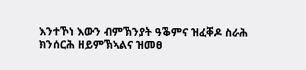እንተኾነ እውን ብምኽንያት ዓቕምና ዝፈቐዶ ስራሕ ክንሰርሕ ዘይምኽኣልና ዝመፀ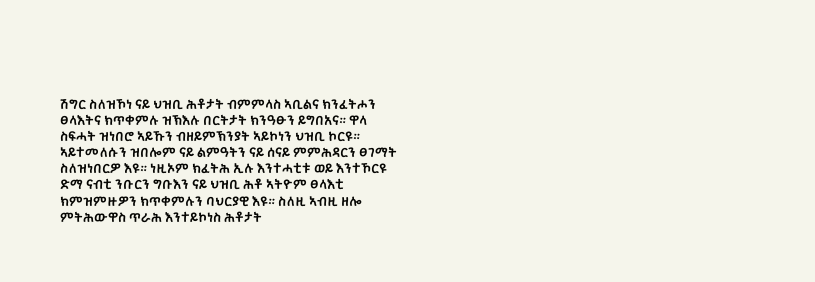ሽግር ስለዝኾነ ናይ ህዝቢ ሕቶታት ብምምላስ ኣቢልና ክንፈትሖን ፀላእትና ክጥቀምሉ ዝኽእሉ በርትታት ክንዓፁን ይግበአና። ዋላ ስፍሓት ዝነበሮ ኣይኹን ብዘይምኽንያት ኣይኮነን ህዝቢ ኮርዩ። ኣይተመለሱን ዝበሎም ናይ ልምዓትን ናይ ሰናይ ምምሕዳርን ፀገማት ስለዝነበርዎ እዩ። ነዚኦም ክፈትሕ ኢሉ እንተሓቲቱ ወይ እንተኾርዩ ድማ ናብቲ ንቡርን ግቡእን ናይ ህዝቢ ሕቶ ኣትዮም ፀላእቲ ክምዝምዙዎን ክጥቀምሉን ባህርያዊ እዩ። ስለዚ ኣብዚ ዘሎ ምትሕውዋስ ጥራሕ እንተይኮነስ ሕቶታት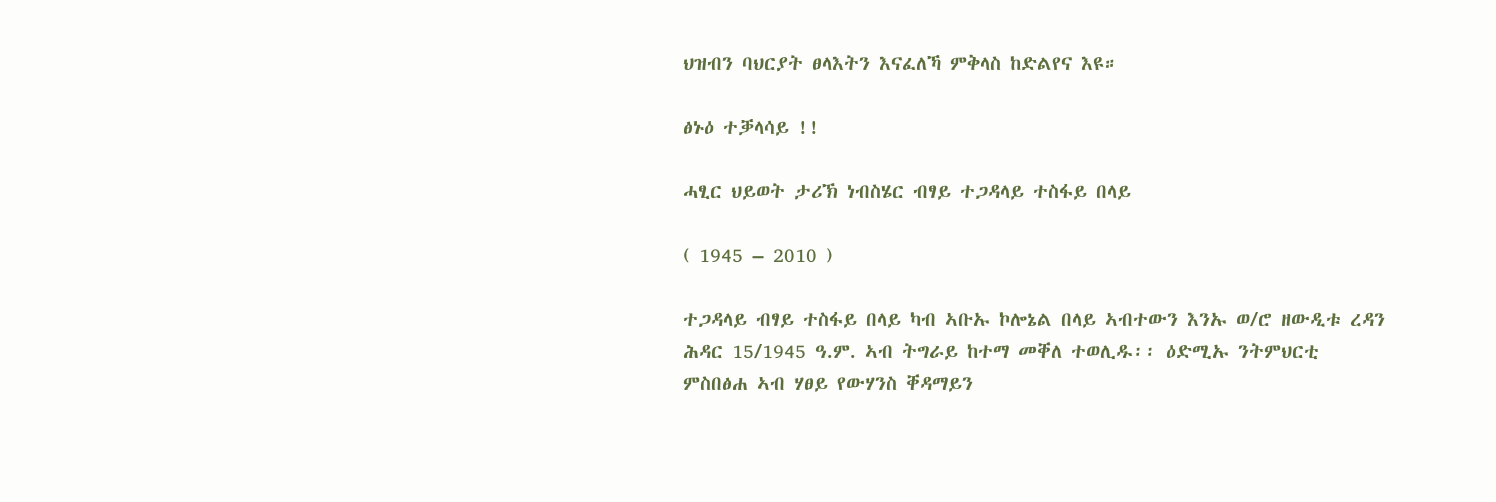ህዝብን ባህርያት ፀላእትን እናፈለኻ ምቅላስ ከድልየና እዩ።

ፅኑዕ ተቓላሳይ !!

ሓፂር ህይወት ታሪኽ ነብስሄር ብፃይ ተጋዳላይ ተስፋይ በላይ

( 1945 – 2010 )

ተጋዳላይ ብፃይ ተስፋይ በላይ ካብ ኣቡኡ ኮሎኔል በላይ ኣብተውን እንኡ ወ/ሮ ዘውዲቱ ረዳን ሕዳር 15/1945 ዓ.ም. ኣብ ትግራይ ከተማ መቐለ ተወሊዱ፡፡ ዕድሚኡ ንትምህርቲ ምስበፅሐ ኣብ ሃፀይ የውሃንስ ቐዳማይን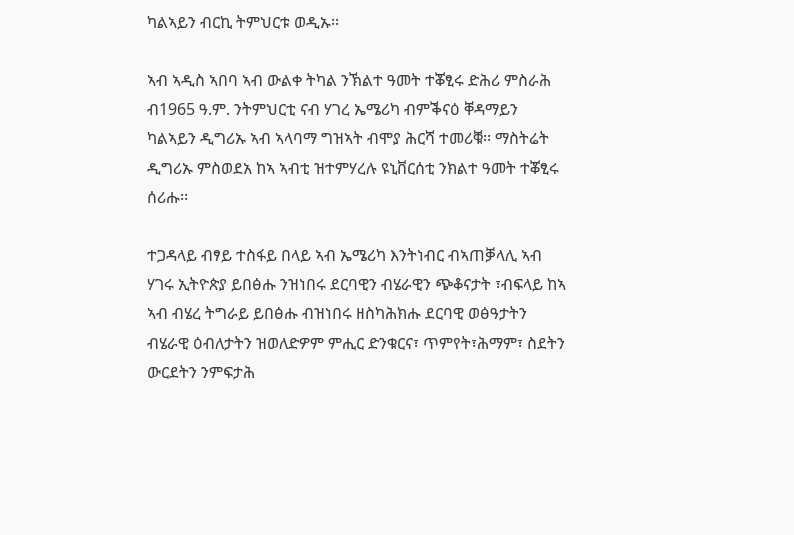ካልኣይን ብርኪ ትምህርቱ ወዲኡ፡፡

ኣብ ኣዲስ ኣበባ ኣብ ውልቀ ትካል ንኽልተ ዓመት ተቖፂሩ ድሕሪ ምስራሕ ብ1965 ዓ.ም. ንትምህርቲ ናብ ሃገረ ኤሜሪካ ብምቕናዕ ቐዳማይን ካልኣይን ዲግሪኡ ኣብ ኣላባማ ግዝኣት ብሞያ ሕርሻ ተመሪቑ፡፡ ማስትሬት ዲግሪኡ ምስወደአ ከኣ ኣብቲ ዝተምሃረሉ ዩኒቨርሰቲ ንክልተ ዓመት ተቖፂሩ ሰሪሑ፡፡

ተጋዳላይ ብፃይ ተስፋይ በላይ ኣብ ኤሜሪካ እንትነብር ብኣጠቓላሊ ኣብ ሃገሩ ኢትዮጵያ ይበፅሑ ንዝነበሩ ደርባዊን ብሄራዊን ጭቆናታት ፣ብፍላይ ከኣ ኣብ ብሄረ ትግራይ ይበፅሑ ብዝነበሩ ዘስካሕክሑ ደርባዊ ወፅዓታትን ብሄራዊ ዕብለታትን ዝወለድዎም ምሒር ድንቁርና፣ ጥምየት፣ሕማም፣ ስደትን ውርደትን ንምፍታሕ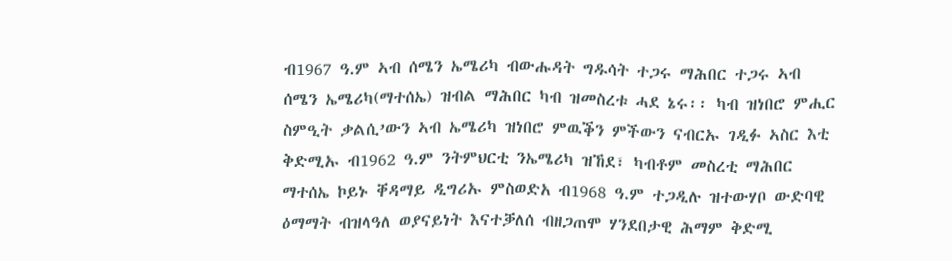ብ1967 ዓ.ም ኣብ ሰሜን ኤሜሪካ ብውሑዳት ግዱሳት ተጋሩ ማሕበር ተጋሩ ኣብ ሰሜን ኤሜሪካ(ማተሰኤ) ዝብል ማሕበር ካብ ዝመስረቱ ሓደ ኔሩ፡፡ ካብ ዝነበሮ ምሒር ስምዒት ቃልሲ’ውን ኣብ ኤሜሪካ ዝነበሮ ምዉቕን ምችውን ናብርኡ ገዲፉ ኣስር እቲ ቅድሚኡ ብ1962 ዓ.ም ንትምህርቲ ንኤሜሪካ ዝኸደ፣ ካብቶም መስረቲ ማሕበር ማተሰኤ ኮይኑ ቐዳማይ ዲግሪኡ ምስወድአ ብ1968 ዓ.ም ተጋዲሉ ዝተውሃቦ ውድባዊ ዕማማት ብዝላዓለ ወያናይነት እናተቓለሰ ብዘጋጠሞ ሃንደበታዊ ሕማም ቅድሚ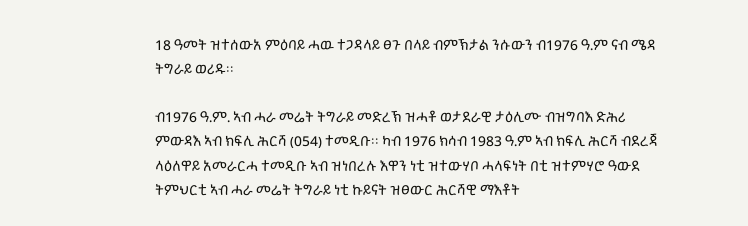18 ዓመት ዝተሰውአ ምዕባይ ሓዉ ተጋዳላይ ፀጉ በላይ ብምኽታል ንሱውን ብ1976 ዓ.ም ናብ ሜዳ ትግራይ ወሪዱ፡፡

ብ1976 ዓ.ም. ኣብ ሓራ መሬት ትግራይ መድረኽ ዝሓቶ ወታደራዊ ታዕሊሙ ብዝግባእ ድሕሪ ምውዳእ ኣብ ክፍሊ ሕርሻ (054) ተመዲቡ፡፡ ካብ 1976 ክሳብ 1983 ዓ.ም ኣብ ክፍሊ ሕርሻ ብደረጃ ላዕለዋይ አመራርሓ ተመዲቡ ኣብ ዝነበረሉ እዋን ነቲ ዝተውሃቦ ሓላፍነት በቲ ዝተምሃሮ ዓውደ ትምህርቲ ኣብ ሓራ መሬት ትግራይ ነቲ ኩይናት ዝፀውር ሕርሻዊ ማእቶት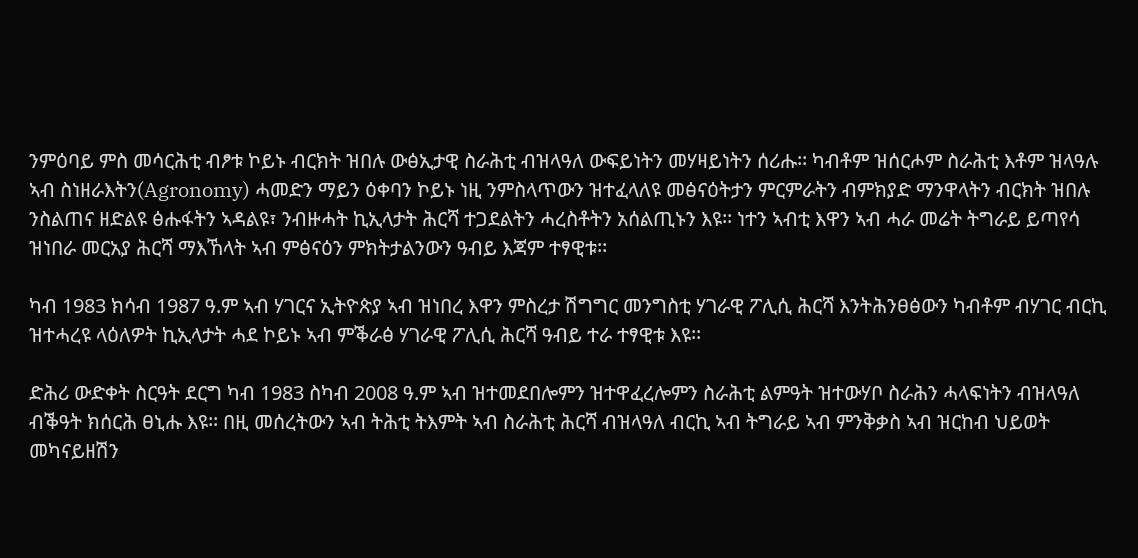ንምዕባይ ምስ መሳርሕቲ ብፆቱ ኮይኑ ብርክት ዝበሉ ውፅኢታዊ ስራሕቲ ብዝላዓለ ውፍይነትን መሃዛይነትን ሰሪሑ፡፡ ካብቶም ዝሰርሖም ስራሕቲ እቶም ዝላዓሉ ኣብ ስነዘራእትን(Agronomy) ሓመድን ማይን ዕቀባን ኮይኑ ነዚ ንምስላጥውን ዝተፈላለዩ መፅናዕትታን ምርምራትን ብምክያድ ማንዋላትን ብርክት ዝበሉ ንስልጠና ዘድልዩ ፅሑፋትን ኣዳልዩ፣ ንብዙሓት ኪኢላታት ሕርሻ ተጋደልትን ሓረስቶትን አሰልጢኑን እዩ፡፡ ነተን ኣብቲ እዋን ኣብ ሓራ መሬት ትግራይ ይጣየሳ ዝነበራ መርአያ ሕርሻ ማእኸላት ኣብ ምፅናዕን ምክትታልንውን ዓብይ እጃም ተፃዊቱ፡፡

ካብ 1983 ክሳብ 1987 ዓ.ም ኣብ ሃገርና ኢትዮጵያ ኣብ ዝነበረ እዋን ምስረታ ሽግግር መንግስቲ ሃገራዊ ፖሊሲ ሕርሻ እንትሕንፀፅውን ካብቶም ብሃገር ብርኪ ዝተሓረዩ ላዕለዎት ኪኢላታት ሓደ ኮይኑ ኣብ ምቕራፅ ሃገራዊ ፖሊሲ ሕርሻ ዓብይ ተራ ተፃዊቱ እዩ፡፡

ድሕሪ ውድቀት ስርዓት ደርግ ካብ 1983 ስካብ 2008 ዓ.ም ኣብ ዝተመደበሎምን ዝተዋፈረሎምን ስራሕቲ ልምዓት ዝተውሃቦ ስራሕን ሓላፍነትን ብዝላዓለ ብቕዓት ክሰርሕ ፀኒሑ እዩ፡፡ በዚ መሰረትውን ኣብ ትሕቲ ትእምት ኣብ ስራሕቲ ሕርሻ ብዝላዓለ ብርኪ ኣብ ትግራይ ኣብ ምንቅቃስ ኣብ ዝርከብ ህይወት መካናይዘሽን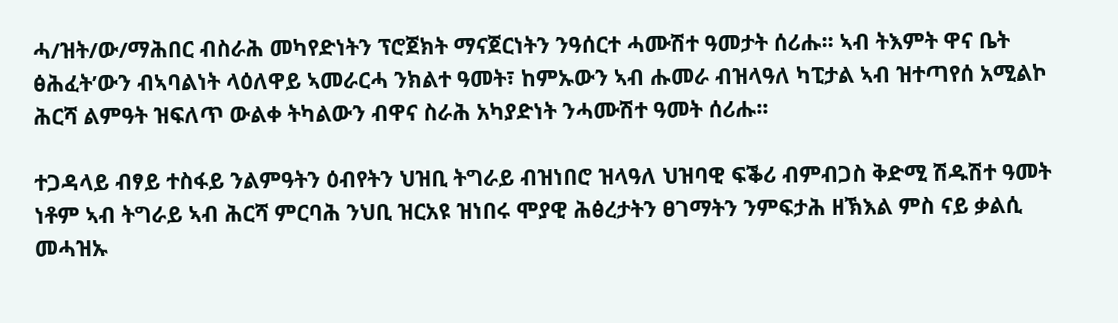ሓ/ዝት/ው/ማሕበር ብስራሕ መካየድነትን ፕሮጀክት ማናጀርነትን ንዓሰርተ ሓሙሽተ ዓመታት ሰሪሑ፡፡ ኣብ ትእምት ዋና ቤት ፅሕፈት’ውን ብኣባልነት ላዕለዋይ ኣመራርሓ ንክልተ ዓመት፣ ከምኡውን ኣብ ሑመራ ብዝላዓለ ካፒታል ኣብ ዝተጣየሰ አሚልኮ ሕርሻ ልምዓት ዝፍለጥ ውልቀ ትካልውን ብዋና ስራሕ አካያድነት ንሓሙሽተ ዓመት ሰሪሑ፡፡

ተጋዳላይ ብፃይ ተስፋይ ንልምዓትን ዕብየትን ህዝቢ ትግራይ ብዝነበሮ ዝላዓለ ህዝባዊ ፍቕሪ ብምብጋስ ቅድሚ ሽዱሽተ ዓመት ነቶም ኣብ ትግራይ ኣብ ሕርሻ ምርባሕ ንህቢ ዝርአዩ ዝነበሩ ሞያዊ ሕፅረታትን ፀገማትን ንምፍታሕ ዘኽእል ምስ ናይ ቃልሲ መሓዝኡ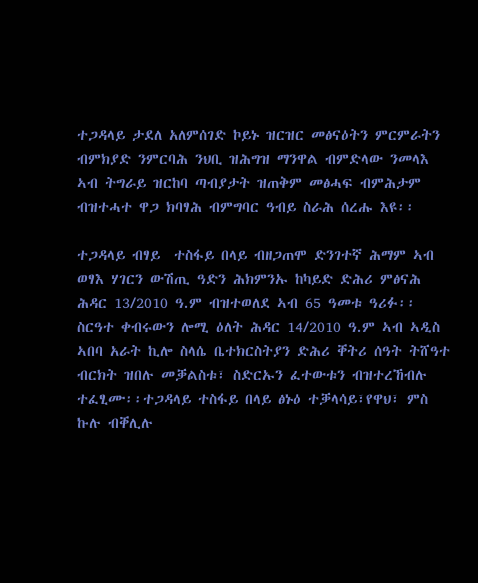ተጋዳላይ ታደለ አለምሰገድ ኮይኑ ዝርዝር መፅናዕትን ምርምራትን ብምክያድ ንምርባሕ ንህቢ ዝሕግዝ ማንዋል ብምድላው ንመላእ ኣብ ትግራይ ዝርከባ ጣብያታት ዝጠቅም መፅሓፍ ብምሕታም ብዝተሓተ ዋጋ ክባፃሕ ብምግባር ዓብይ ስራሕ ሰረሑ እዩ፡፡

ተጋዳላይ ብፃይ  ተስፋይ በላይ ብዘጋጠሞ ድንገተኛ ሕማም ኣብ ወፃእ ሃገርን ውሽጢ ዓድን ሕክምንኡ ከካይድ ድሕሪ ምፅናሕ ሕዳር 13/2010 ዓ.ም ብዝተወለደ ኣብ 65 ዓመቱ ዓሪፉ፡፡ ስርዓተ ቀብሩውን ሎሚ ዕለት ሕዳር 14/2010 ዓ.ም ኣብ ኣዲስ ኣበባ አራት ኪሎ ስላሴ ቤተክርስትያን ድሕሪ ቐትሪ ሰዓት ትሸዓተ ብርክት ዝበሉ መቓልስቱ፣ ስድርኡን ፈተውቱን ብዝተረኸብሉ ተፈፂሙ፡፡ተጋዳላይ ተስፋይ በላይ ፅኑዕ ተቓላሳይ፣የዋህ፣ ምስ ኩሉ ብቐሊሉ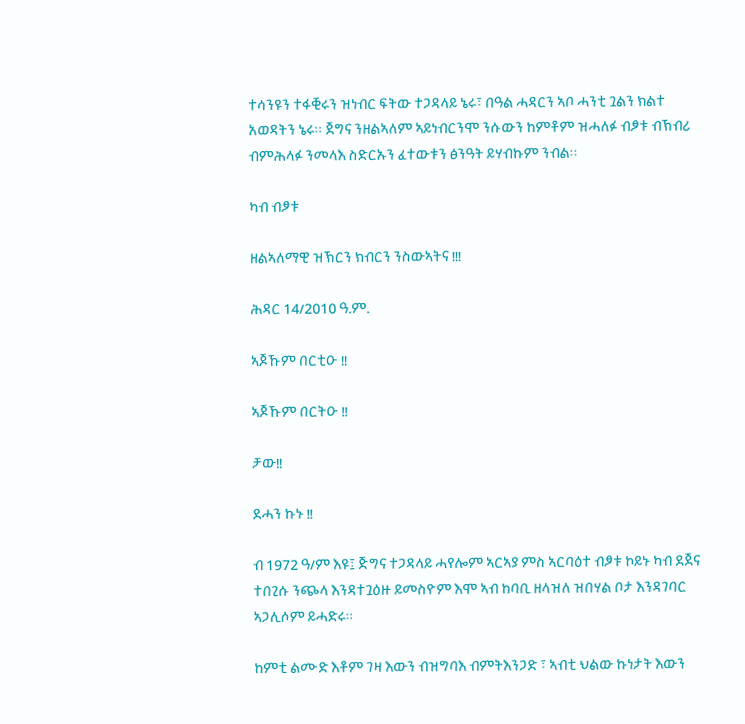ተሳንዩን ተፋቒሩን ዝነብር ፍትው ተጋዳላይ ኔሩ፣ በዓል ሓዳርን ኣቦ ሓንቲ ጓልን ክልተ አወዳትን ኔሩ፡፡ ጀግና ንዘልኣለም ኣይነብርንሞ ንሱውን ከምቶም ዝሓለፉ ብፆቱ ብኽብሪ ብምሕላፉ ንመላእ ስድርኡን ፈተውቱን ፅንዓት ይሃብኩም ንብል፡፡

ካብ ብፆቱ

ዘልኣለማዊ ዝኽርን ክብርን ንስውኣትና !!!

ሕዳር 14/2010 ዓ.ም.

ኣጆኹም በርቲዑ !!

ኣጆኹም በርትዑ !!

ቻው!!

ደሓን ኩኑ !!

ብ 1972 ዓ/ም እዩ፤ ጅግና ተጋዳላይ ሓየሎም ኣርኣያ ምስ ኣርባዕተ ብፆቱ ኮይኑ ካብ ደጀና ተበጊሱ ንጭላ እንዳተጓዕዙ ይመስዮም እሞ ኣብ ከባቢ ዘላዝለ ዝበሃል ቦታ እንዳገባር ኣጋሊሶም ይሓድሩ።

ከምቲ ልሙድ እቶም ገዛ እውን ብዝግባእ ብምትእንጋድ ፣ ኣብቲ ህልው ኩነታት እውን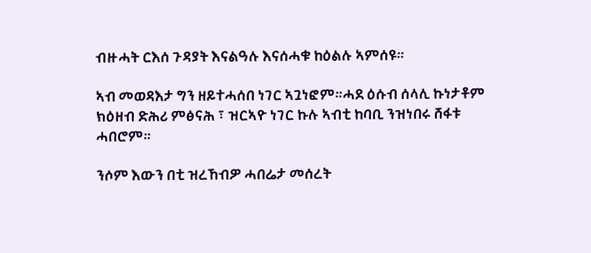ብዙሓት ርእሰ ጉዳያት እናልዓሉ እናሰሓቁ ከዕልሉ ኣምሰዩ።

ኣብ መወዳእታ ግን ዘይተሓሰበ ነገር ኣጓነፎም።ሓደ ዕሱብ ሰላሊ ኩነታቶም ክዕዘብ ድሕሪ ምፅናሕ ፣ ዝርኣዮ ነገር ኩሉ ኣብቲ ከባቢ ንዝነበሩ ሸፋቱ ሓበሮም።

ንሶም እውን በቲ ዝረኸብዎ ሓበሬታ መሰረት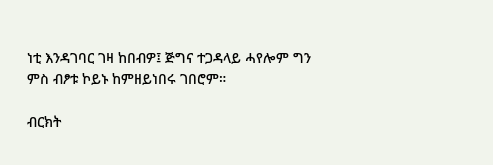ነቲ እንዳገባር ገዛ ከበብዎ፤ ጅግና ተጋዳላይ ሓየሎም ግን ምስ ብፆቱ ኮይኑ ከምዘይነበሩ ገበሮም።

ብርክት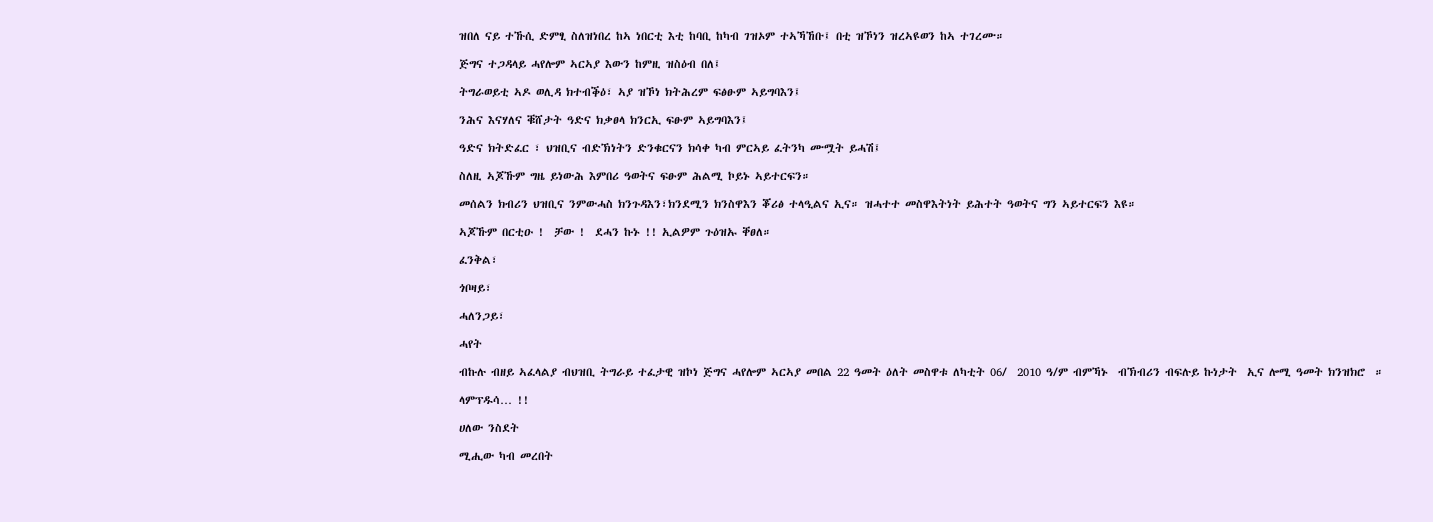ዝበለ ናይ ተኹሲ ድምፂ ስለዝነበረ ከኣ ነበርቲ እቲ ከባቢ ከካብ ገዝኦም ተኣኻኸቡ፤ በቲ ዝኾነን ዝረኣዩወን ከኣ ተገረሙ።

ጅግና ተጋዳላይ ሓየሎም ኣርኣያ እውን ከምዚ ዝስዕብ በለ፤

ትግራወይቲ ኣዶ ወሊዳ ክተብቕዕ፣ ኣያ ዝኾነ ክትሕረም ፍፅፁም ኣይግባእን፤

ንሕና እናሃለና ቑሸታት ዓድና ክቃፀላ ክንርኢ ፍፁም ኣይግባእን፤

ዓድና ክትድፈር ፣ ህዝቢና ብድኽነትን ድንቁርናን ክሳቀ ካብ ምርኣይ ፈትንካ ሙሟት ይሓሽ፤

ስለዚ ኣጆኹም ግዜ ይነውሕ እምበሪ ዓወትና ፍፁም ሕልሚ ኮይኑ ኣይተርፍን።

መሰልን ክብሪን ህዝቢና ንምውሓስ ክንጉዳእን፣ክንደሚን ክንስዋእን ቖሪፅ ተላዒልና ኢና። ዝሓተተ መስዋእትነት ይሕተት ዓወትና ግን ኣይተርፍን እዩ።

ኣጆኹም በርቲዑ !  ቻው !  ደሓን ኩኑ !! ኢልዎም ጉዕዝኡ ቐፀለ።

ፈንቅል፣

ጎቦዛይ፣

ሓለንጋይ፣

ሓየት

ብኩሉ ብዘይ ኣፈላልያ ብህዝቢ ትግራይ ተፈታዊ ዝኮነ ጅግና ሓየሎም ኣርኣያ መበል 22 ዓመት ዕለት መስዋቱ ለካቲት 06/  2010 ዓ/ም ብምኻኑ  ብኽብሪን ብፍሉይ ኩነታት  ኢና ሎሚ ዓመት ክንዝክሮ  ።

ላምፕዱሳ… !!

ሀለው ንስደት

ሚሒው ካብ መረበት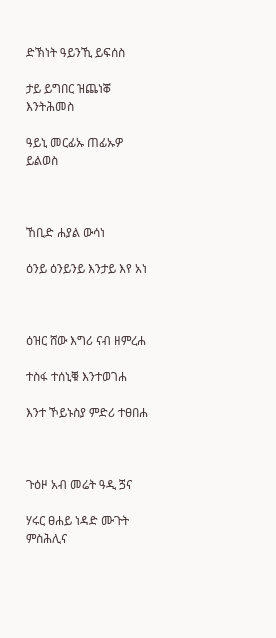ድኽነት ዓይንኺ ይፍሰስ

ታይ ይግበር ዝጨነቖ እንትሕመስ

ዓይኒ መርፊኡ ጠፊኡዎ ይልወስ



ኸቢድ ሐያል ውሳነ

ዕንይ ዕንይንይ እንታይ እየ አነ



ዕዝር ሸው እግሪ ናብ ዘምረሐ

ተስፋ ተሰኒቑ እንተወገሐ

እንተ ኾይኑስያ ምድሪ ተፀበሐ



ጉዕዞ አብ መሬት ዓዲ ጛና

ሃሩር ፀሐይ ነዳድ ሙጉት ምስሕሊና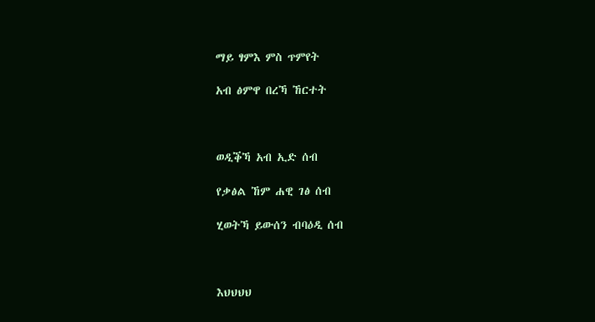ማይ ፃምእ ምስ ጥምየት

አብ ፅምዋ በረኻ ኸርተት



ወዲቕኻ አብ ኢድ ሰብ

የቃፅል ኸም ሐዊ ገፅ ሰብ

ሂወትኻ ይውሰን ብባዕዲ ሰብ



እህህህህ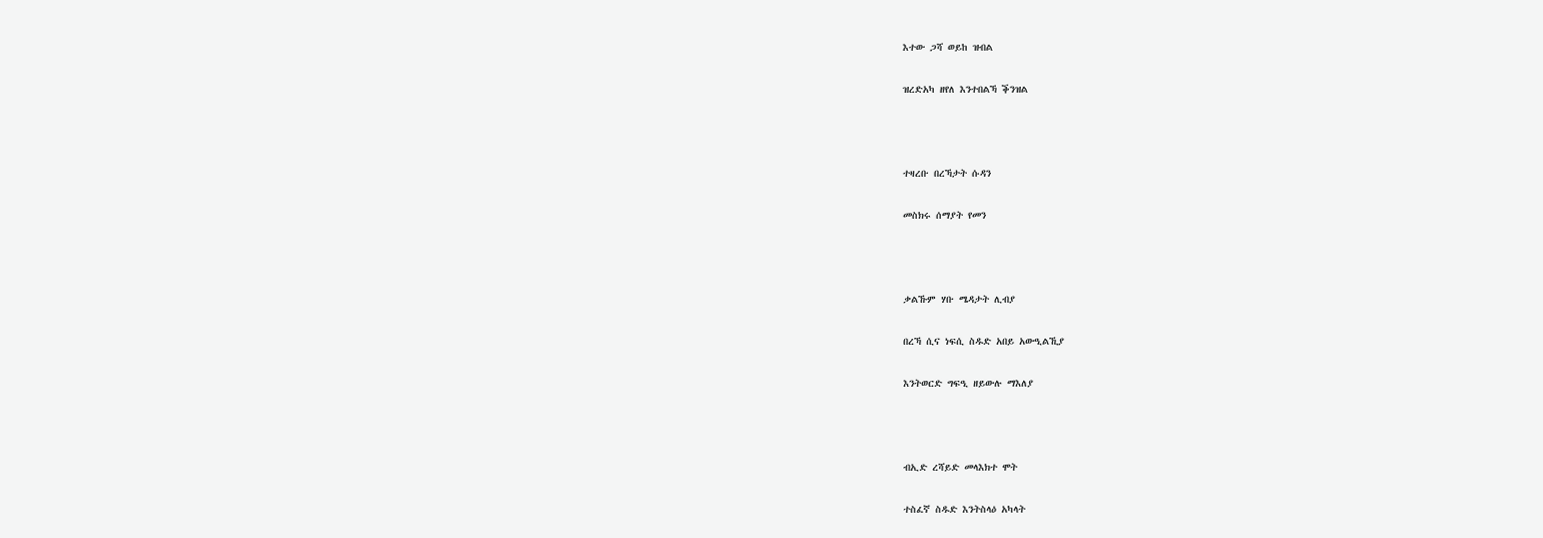እተው ጋሻ ወይከ ዝብል

ዝረድአካ ዘየለ እንተበልኻ ቕንዝል



ተዛረቡ በረኻታት ሱዳን

መስክሩ ሰማያት የመን



ቃልኹም ሃቡ ሜዳታት ሊብያ

በረኻ ሲና ነፍሲ ስዱድ አበይ አውዒልኺያ

እንትወርድ ግፍዒ ዘይውሉ ማእለያ



ብኢድ ረሻይድ መላእክተ ሞት

ተስፈኛ ስዱድ እንትስላዕ አካላት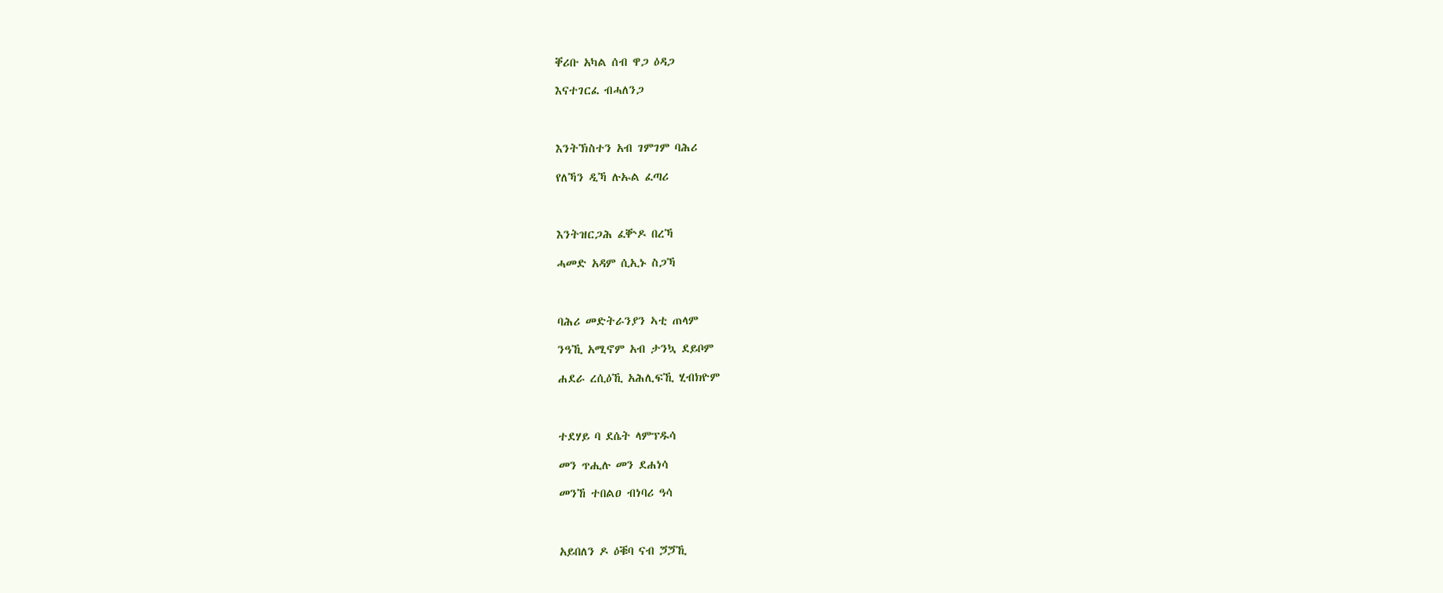ቐሪቡ አካል ሰብ ዋጋ ዕዳጋ

እናተገርፈ ብሓለንጋ



እንትኽስተን አብ ገምገም ባሕሪ

የለኻን ዲኻ ሉኡል ፈጣሪ



እንትዝርጋሕ ፈቝዶ በረኻ

ሓመድ አዳም ሲኢኑ ስጋኻ



ባሕሪ መድትራንያን ኣቲ ጠላም

ንዓኺ አሚኖም አብ ታንኳ ደይቦም

ሐደራ ረሲዕኺ አሕሊፍኺ ሂብክዮም



ተደሃይ ባ ደሴት ላምፕዱሳ

መን ጥሒሉ መን ደሐነሳ

መንኸ ተበልዐ ብነባሪ ዓሳ



አይበለን ዶ ዕቑባ ናብ ጛጛኺ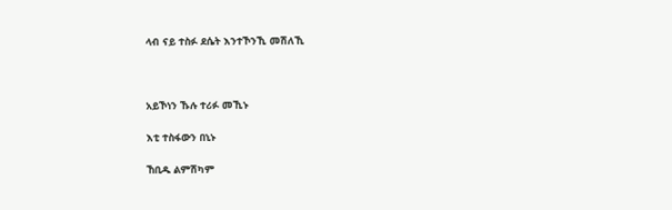ላብ ናይ ተስፉ ደሴት እንተኾንኺ መሽለኺ



አይኾነን ኹሉ ተሪፉ መኺኑ

እቲ ተስፋውን በኒኑ

ኸቢዱ ልምሽካም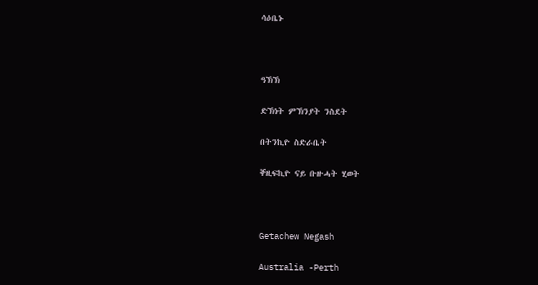ሳዕቤኑ



ዓኽኽ

ድኽነት ምኽንያት ንስደት

በትንኪዮ ስድራቤት

ቐዚፍኪዮ ናይ ቡዙሓት ሂወት



Getachew Negash

Australia -Perth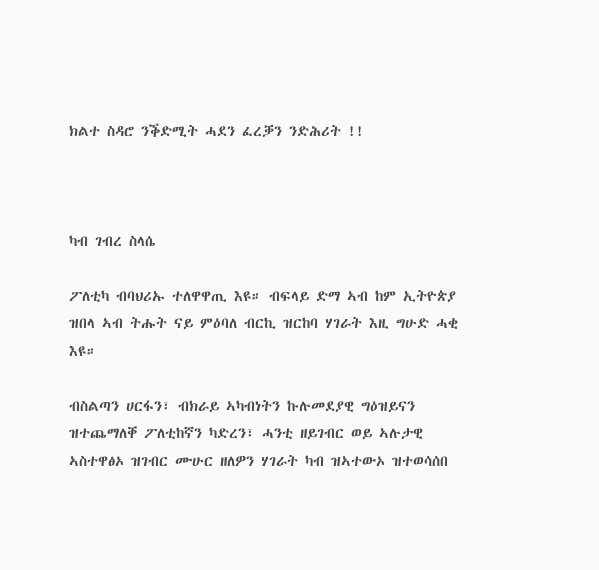ክልተ ስዳሮ ንቕድሚት ሓደን ፈረቓን ንድሕሪት !!



ካብ ገብረ ስላሴ

ፖለቲካ ብባህሪኡ ተለዋዋጢ እዩ። ብፍላይ ድማ ኣብ ከም ኢትዮጵያ ዝበላ ኣብ ትሑት ናይ ምዕባለ ብርኪ ዝርከባ ሃገራት እዚ ግሁድ ሓቂ እዩ።

ብስልጣን ሀርፋን፣ ብክራይ ኣካብነትን ኩሉመደያዊ ግዕዝይናን ዝተጨማለቐ ፖለቲከኛን ካድረን፣ ሓንቲ ዘይገብር ወይ ኣሉታዊ ኣስተዋፅኦ ዝገብር ሙሁር ዘለዎን ሃገራት ካብ ዝኣተውኦ ዝተወሳሰበ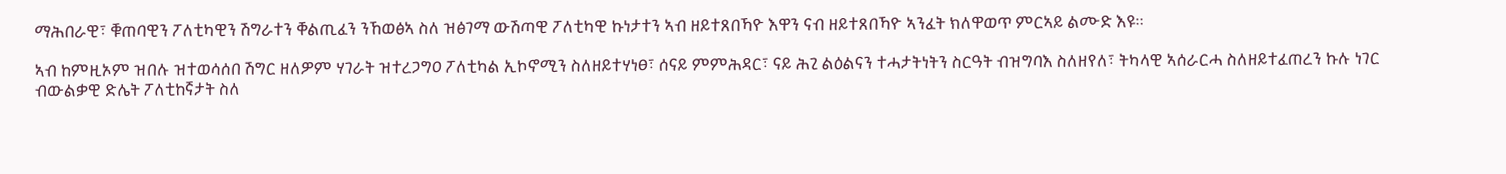ማሕበራዊ፣ ቑጠባዊን ፖለቲካዊን ሽግራተን ቐልጢፈን ንኸወፅኣ ስለ ዝፅገማ ውሽጣዊ ፖለቲካዊ ኩነታተን ኣብ ዘይተጸበኻዮ እዋን ናብ ዘይተጸበኻዮ ኣንፈት ክለዋወጥ ምርኣይ ልሙድ እዩ።

ኣብ ከምዚኦም ዝበሉ ዝተወሳሰበ ሽግር ዘለዎም ሃገራት ዝተረጋግዐ ፖለቲካል ኢኮኖሚን ስለዘይተሃነፀ፣ ሰናይ ምምሕዳር፣ ናይ ሕጊ ልዕልናን ተሓታትነትን ስርዓት ብዝግባእ ስለዘየለ፣ ትካላዊ ኣሰራርሓ ስለዘይተፈጠረን ኩሉ ነገር ብውልቃዊ ድሌት ፖለቲከኛታት ስለ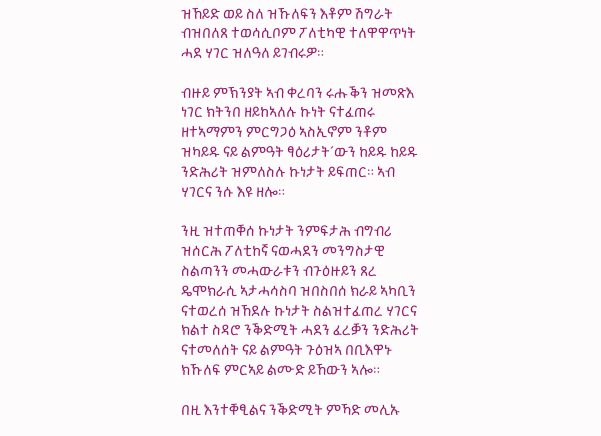ዝኸይድ ወይ ስለ ዝኹለፍን እቶም ሽግራት ብዝበለጸ ተወሳሲቦም ፖለቲካዊ ተለዋዋጥነት ሓደ ሃገር ዝለዓለ ይገብሩዎ።

ብዙይ ምኽንያት ኣብ ቀረባን ሩሑቕን ዝመጽእ ነገር ክትንበ ዘይከኣለሉ ኩነት ናተፈጠሩ ዘተኣማምን ምርግጋዕ ኣስኢኖም ንቶም ዝካይዱ ናይ ልምዓት ፃዕሪታት´ውን ከይዱ ከይዱ ንድሕሪት ዝምለስሉ ኩነታት ይፍጠር። ኣብ ሃገርና ንሱ እዩ ዘሎ።

ንዚ ዝተጠቐሰ ኩነታት ንምፍታሕ ብግብሪ ዝሰርሕ ፖለቲከኛ ናወሓደን መንግስታዊ ስልጣንን መሓውራቱን ብጉዕዙይን ጸረ ዴሞክራሲ ኣታሓሳስባ ዝበስበሰ ክራይ ኣካቢን ናተወረሰ ዝኸደሉ ኩነታት ስልዝተፈጠረ ሃገርና ክልተ ስዳሮ ንቕድሚት ሓደን ፈረቓን ንድሕሪት ናተመለሰት ናይ ልምዓት ጉዕዝኣ በቢእዋኑ ክኹለፍ ምርኣይ ልሙድ ይኸውን ኣሎ።

በዚ እንተቐፂልና ንቕድሚት ምኻድ መሊኡ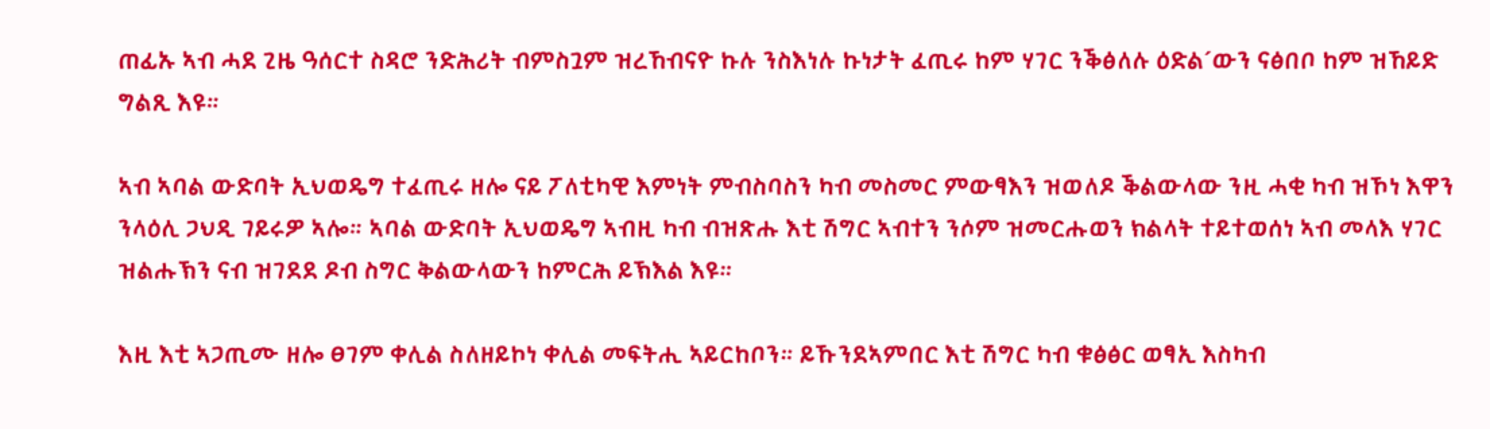ጠፊኡ ኣብ ሓደ ጊዜ ዓሰርተ ስዳሮ ንድሕሪት ብምስጓም ዝረኸብናዮ ኩሉ ንስእነሉ ኩነታት ፈጢሩ ከም ሃገር ንቕፅለሉ ዕድል´ውን ናፅበቦ ከም ዝኸይድ ግልጺ እዩ።

ኣብ ኣባል ውድባት ኢህወዴግ ተፈጢሩ ዘሎ ናይ ፖለቲካዊ እምነት ምብስባስን ካብ መስመር ምውፃእን ዝወለዶ ቕልውላው ንዚ ሓቂ ካብ ዝኾነ እዋን ንላዕሊ ጋህዲ ገይሩዎ ኣሎ። ኣባል ውድባት ኢህወዴግ ኣብዚ ካብ ብዝጽሑ እቲ ሽግር ኣብተን ንሶም ዝመርሑወን ክልላት ተይተወሰነ ኣብ መላእ ሃገር ዝልሑኽን ናብ ዝገደደ ዶብ ስግር ቅልውላውን ከምርሕ ይኽእል እዩ።

እዚ እቲ ኣጋጢሙ ዘሎ ፀገም ቀሊል ስለዘይኮነ ቀሊል መፍትሒ ኣይርከቦን። ይኹንደኣምበር እቲ ሽግር ካብ ቁፅፅር ወፃኢ እስካብ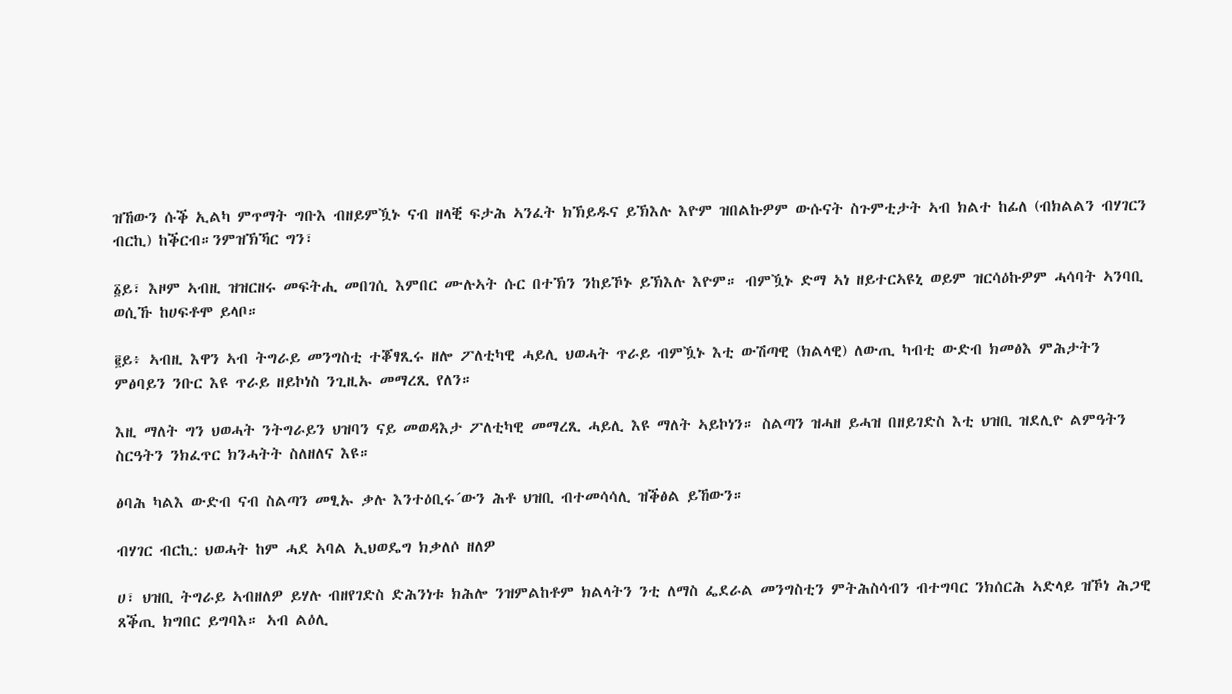ዝኸውን ሱቕ ኢልካ ምጥማት ግቡእ ብዘይምዃኑ ናብ ዘላቒ ፍታሕ ኣንፈት ክኽይዱና ይኽእሉ እዮም ዝበልኩዎም ውሱናት ስጉምቲታት ኣብ ክልተ ከፊለ (ብክልልን ብሃገርን ብርኪ) ከቕርብ።ንምዝኽኻር ግን፣

፩ይ፣ እዞም ኣብዚ ዝዝርዘሩ መፍትሒ መበገሲ እምበር ሙሉኣት ሱር በተኽን ንከይኾኑ ይኽእሉ እዮም። ብምዃኑ ድማ ኣነ ዘይተርኣዩኒ ወይም ዝርሳዕኩዎም ሓሳባት ኣንባቢ ወሲኹ ከሀፍቶሞ ይላቦ።

፪ይ፥ ኣብዚ እዋን ኣብ ትግራይ መንግስቲ ተቖፃጺሩ ዘሎ ፖለቲካዊ ሓይሊ ህወሓት ጥራይ ብምዃኑ እቲ ውሽጣዊ (ክልላዊ) ለውጢ ካብቲ ውድብ ክመፅእ ምሕታትን ምፅባይን ንቡር እዩ ጥራይ ዘይኮነስ ንጊዚኡ መማረጺ የለን።

እዚ ማለት ግን ህወሓት ንትግራይን ህዝባን ናይ መወዳእታ ፖለቲካዊ መማረጺ ሓይሊ እዩ ማለት ኣይኮነን። ስልጣን ዝሓዘ ይሓዝ በዘይገድስ እቲ ህዝቢ ዝደሊዮ ልምዓትን ስርዓትን ንክፈጥር ክንሓትት ስለዘለና እዩ።

ፅባሕ ካልእ ውድብ ናብ ስልጣን መፂኡ ቃሉ እንተዕቢሩ´ውን ሕቶ ህዝቢ ብተመሳሳሊ ዝቕፅል ይኸውን።

ብሃገር ብርኪ: ህወሓት ከም ሓደ ኣባል ኢህወዴግ ክቃለሶ ዘለዎ

ሀ፣ ህዝቢ ትግራይ ኣብዘለዎ ይሃሉ ብዘየገድስ ድሕንነቱ ክሕሎ ንዝምልከቶም ክልላትን ንቲ ለማስ ፌደራል መንግስቲን ምትሕስሳብን ብተግባር ንክሰርሕ ኣድላይ ዝኾነ ሕጋዊ ጸቕጢ ክግበር ይግባእ። ኣብ ልዕሊ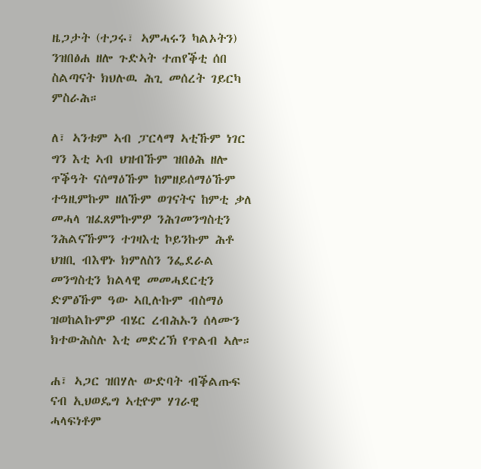ዜጋታት (ተጋሩ፣ ኣምሓሩን ካልኦትን) ንዝበፅሐ ዘሎ ጉድኣት ተጠየቕቲ ሰበ ስልጣናት ክህሉዉ ሕጊ መሰረት ገይርካ ምስራሕ።

ለ፣ ኣንቱም ኣብ ፓርላማ ኣቲኹም ነገር ግን እቲ ኣብ ህዝብኹም ዝበፅሕ ዘሎ ጥቕዓት ናሰማዕኹም ከምዘይሰማዕኹም ተዓዚምኩም ዘለኹም ወገናትና ከምቲ ቃለ መሓላ ዝፈጸምኩምዎ ንሕገመንግስቲን ንሕልናኹምን ተገዛእቲ ኮይንኩም ሕቶ ህዝቢ ብእዋኑ ክምለስን ንፌደራል መንግስቲን ክልላዊ መመሓደርቲን ድምፅኹም ዓው ኣቢሉኩም ብስማዕ ዝወከልኩምዎ ብሄር ረብሕኡን ሰላሙን ክተውሕስሉ እቲ መድረኽ የጥልብ ኣሎ።

ሐ፣ ኣጋር ዝበሃሉ ውድባት ብቕልጡፍ ናብ ኢህወዴግ ኣቲዮም ሃገራዊ ሓላፍነቶም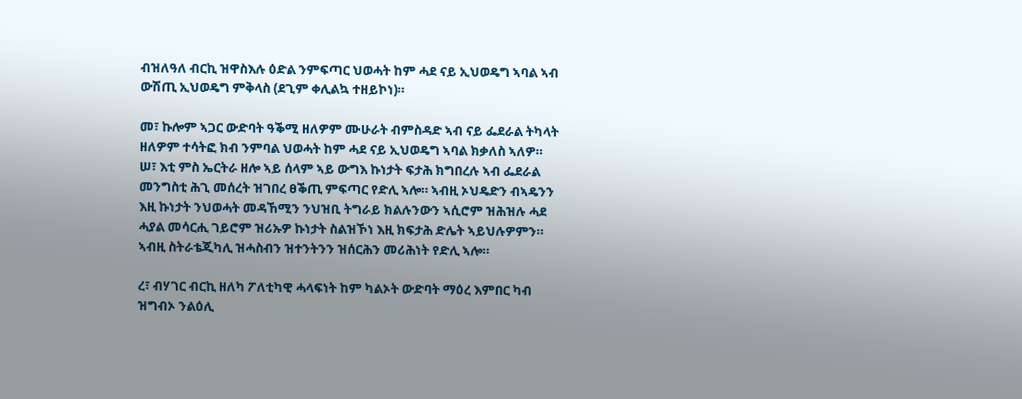ብዝለዓለ ብርኪ ዝዋስእሉ ዕድል ንምፍጣር ህወሓት ከም ሓደ ናይ ኢህወዴግ ኣባል ኣብ ውሽጢ ኢህወዴግ ምቅላስ (ደጊም ቀሊልኳ ተዘይኮነ)።

መ፣ ኩሎም ኣጋር ውድባት ዓቕሚ ዘለዎም ሙሁራት ብምስዳድ ኣብ ናይ ፌደራል ትካላት ዘለዎም ተሳትፎ ክብ ንምባል ህወሓት ከም ሓደ ናይ ኢህወዴግ ኣባል ክቃለስ ኣለዎ።
ሠ፣ እቲ ምስ ኤርትራ ዘሎ ኣይ ሰላም ኣይ ውግእ ኩነታት ፍታሕ ክግበረሉ ኣብ ፌደራል መንግስቲ ሕጊ መሰረት ዝገበረ ፀቕጢ ምፍጣር የድሊ ኣሎ። ኣብዚ ኦህዴድን ብኣዴንን እዚ ኩነታት ንህወሓት መዳኸሚን ንህዝቢ ትግራይ ክልሉንውን ኣሲሮም ዝሕዝሉ ሓደ ሓያል መሳርሒ ገይሮም ዝሪኡዎ ኩነታት ስልዝኾነ እዚ ክፍታሕ ድሌት ኣይህሉዎምን። ኣብዚ ስትራቴጂካሊ ዝሓስብን ዝተንትንን ዝሰርሕን መሪሕነት የድሊ ኣሎ።

ረ፣ ብሃገር ብርኪ ዘለካ ፖለቲካዊ ሓላፍነት ከም ካልኦት ውድባት ማዕረ እምበር ካብ ዝግብኦ ንልዕሊ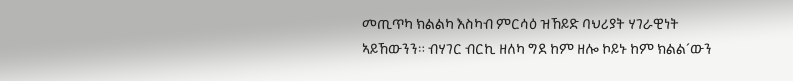መጢጥካ ክልልካ እስካብ ምርሳዕ ዝኸይድ ባህሪያት ሃገራዊነት ኣይኸውንን። ብሃገር ብርኪ ዘለካ ግደ ከም ዘሎ ኮይኑ ከም ክልል´ውን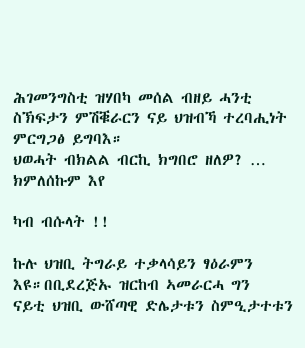ሕገመንግስቲ ዝሃበካ መሰል ብዘይ ሓንቲ ስኽፍታን ምሽቑራርን ናይ ህዝብኻ ተረባሒነት ምርግጋፅ ይግባእ።
ህወሓት ብክልል ብርኪ ክግበሮ ዘለዎ? … ክምለሰኩም እየ

ካብ ብሱላት !!

ኩሉ ህዝቢ ትግራይ ተቃላሳይን ፃዕራምን እዩ።በቢደረጅኡ ዝርከብ ኣመራርሓ ግን
ናይቲ ህዝቢ ውሸጣዊ ድሌታቱን ስምዒታተቱን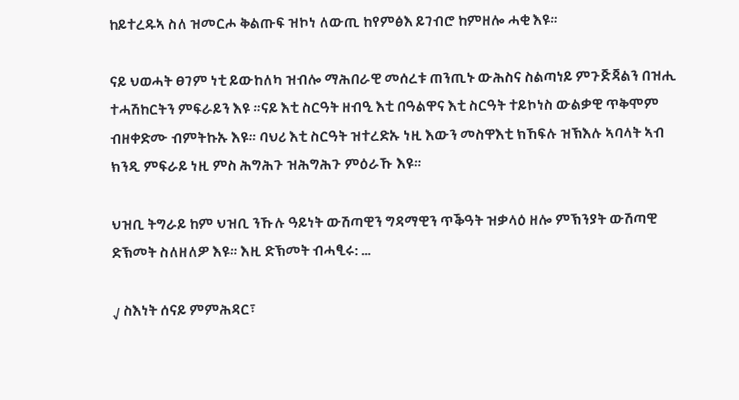ከይተረዱኣ ስለ ዝመርሖ ቅልጡፍ ዝኮነ ለውጢ ከየምፅእ ይገብሮ ከምዘሎ ሓቂ እዩ።

ናይ ህወሓት ፀገም ነቲ ይውከለካ ዝብሎ ማሕበራዊ መሰረቱ ጠንጢኑ ውሕስና ስልጣነይ ምጉጅጃልን በዝሒ ተሓሽከርትን ምፍራይን እዩ ።ናይ እቲ ስርዓት ዘብዒ እቲ በዓልዋና እቲ ስርዓት ተይኮነስ ውልቃዊ ጥቅሞም ብዘቀድሙ ብምትኩኡ እዩ። ባህሪ እቲ ስርዓት ዝተረድኡ ነዚ እውን መስዋእቲ ክኸፍሉ ዝኽእሉ ኣባላት ኣብ ክንዲ ምፍራይ ነዚ ምስ ሕግሕጉ ዝሕግሕጉ ምዕራኹ እዩ።

ህዝቢ ትግራይ ከም ህዝቢ ንኹሉ ዓይነት ውሽጣዊን ግዳማዊን ጥቕዓት ዝቃላዕ ዘሎ ምኽንያት ውሽጣዊ ድኽመት ስለዘለዎ እዩ። እዚ ድኽመት ብሓፂሩ: …

√ ስእነት ሰናይ ምምሕዳር፣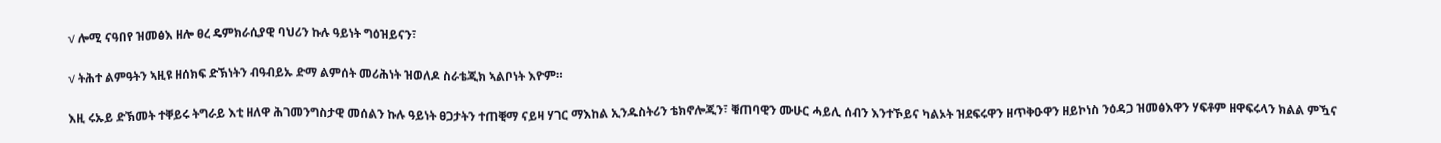√ ሎሚ ናዓበየ ዝመፅእ ዘሎ ፀረ ዴምክራሲያዊ ባህሪን ኩሉ ዓይነት ግዕዝይናን፣

√ ትሕተ ልምዓትን ኣዚዩ ዘሰክፍ ድኽነትን ብዓብይኡ ድማ ልምሰት መሪሕነት ዝወለዶ ስራቴጂክ ኣልቦነት እዮም።

እዚ ሩኡይ ድኽመት ተቐይሩ ትግራይ እቲ ዘለዋ ሕገመንግስታዊ መሰልን ኩሉ ዓይነት ፀጋታትን ተጠቒማ ናይዛ ሃገር ማእከል ኢንዱስትሪን ቴክኖሎጂን፣ ቑጠባዊን ሙሁር ሓይሊ ሰብን እንተኾይና ካልኦት ዝደፍሩዋን ዘጥቅዑዋን ዘይኮነስ ንዕዳጋ ዝመፅእዋን ሃፍቶም ዘዋፍሩላን ክልል ምዃና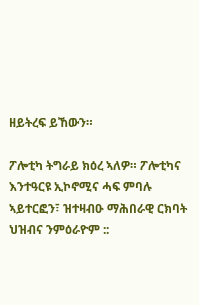ዘይትረፍ ይኸውን።

ፖሎቲካ ትግራይ ክዕረ ኣለዎ። ፖሎቲካና እንተዓርዩ ኢኮኖሚና ሓፍ ምባሉ ኣይተርፎን፣ ዝተዛብዑ ማሕበራዊ ርክባት ህዝብና ንምዕራዮም ::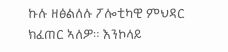ኩሉ ዘፅልለሉ ፖሎቲካዊ ምህዳር ክፈጠር ኣለዎ። እንኮላይ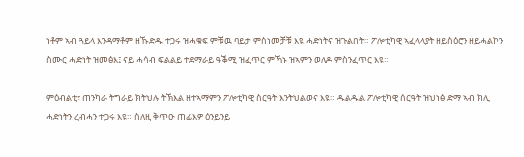ነቶም ኣብ ጓይላ እንዳማቶም ዘኹድዱ ተጋሩ ዝሓቁፍ ምቹዉ ባይታ ምስነመቻቹ እዩ ሓድነትና ዝጉልበት። ፖሎቲካዊ ኣፈላላያት ዘይስዕሮን ዘይሓልኮን ስሙር ሓድነት ዝመፅእ፤ ናይ ሓሳብ ፍልልይ ተደማራይ ዓቕሚ ዝፈጥር ምኻኑ ዝኣምን ወለዶ ምስንፈጥር እዩ።

ምዕብልቲ፣ ጠንካራ ትግራይ ክትህሉ ትኽእል ዘተኣማምን ፖሎቲካዊ ስርዓት እንትህልወና እዩ። ዱልዱል ፖሎቲካዊ ሰርዓት ዝህነፅ ድማ ኣብ ክሊ ሓድነትን ረብሓን ተጋሩ እዩ። ስለዚ ቅጥዑ ጠፊእዎ ዕንይንይ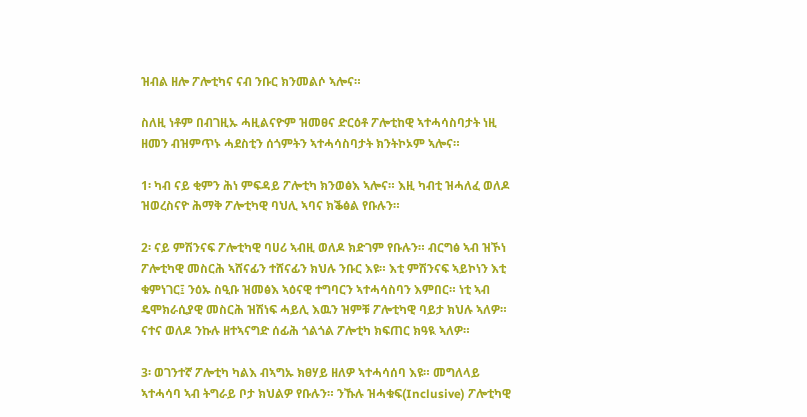ዝብል ዘሎ ፖሎቲካና ናብ ንቡር ክንመልሶ ኣሎና።

ስለዚ ነቶም በብገዚኡ ሓዚልናዮም ዝመፀና ድርዕቶ ፖሎቲከዊ ኣተሓሳስባታት ነዚ ዘመን ብዝምጥኑ ሓደስቲን ሰጎምትን ኣተሓሳስባታት ክንትኮኦም ኣሎና።

1፡ ካብ ናይ ቂምን ሕነ ምፍዳይ ፖሎቲካ ክንወፅእ ኣሎና። እዚ ካብቲ ዝሓለፈ ወለዶ ዝወረስናዮ ሕማቅ ፖሎቲካዊ ባህሊ ኣባና ክቕፅል የቡሉን።

2፡ ናይ ምሽንናፍ ፖሎቲካዊ ባሀሪ ኣብዚ ወለዶ ክድገም የቡሉን። ብርግፅ ኣብ ዝኾነ ፖሎቲካዊ መስርሕ ኣሸናፊን ተሸናፊን ክህሉ ንቡር እዩ። እቲ ምሽንናፍ ኣይኮነን እቲ ቁምነገር፤ ንዕኡ ስዒቡ ዝመፅእ ኣዕናዊ ተግባርን ኣተሓሳስባን እምበር። ነቲ ኣብ ዴሞክራሲያዊ መስርሕ ዝሽነፍ ሓይሊ እዉን ዝምቹ ፖሎቲካዊ ባይታ ክህሉ ኣለዎ። ናተና ወለዶ ንኩሉ ዘተኣናግድ ሰፊሕ ጎልጎል ፖሎቲካ ክፍጠር ክዓዪ ኣለዎ።

3፡ ወገንተኛ ፖሎቲካ ካልእ ብኣግኡ ክፀሃይ ዘለዎ ኣተሓሳሰባ እዩ። መግለላይ ኣተሓሳባ ኣብ ትግራይ ቦታ ክህልዎ የቡሉን። ንኹሉ ዝሓቁፍ(Inclusive) ፖሎቲካዊ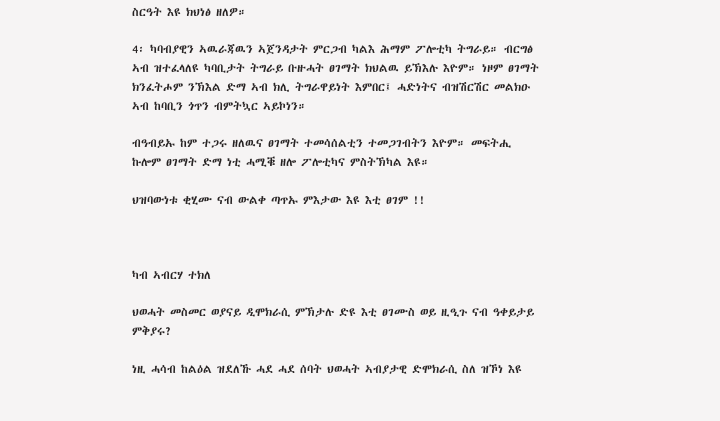ስርዓት እዩ ክህነፅ ዘለዎ።

4፡ ካባብያዊን ኣዉራጃዉን ኣጀንዳታት ምርጋብ ካልእ ሕማም ፖሎቲካ ትግራይ። ብርግፅ ኣብ ዝተፈላለዩ ካባቢታት ትግራይ ቡዙሓት ፀገማት ክህልዉ ይኽእሉ እዮም። ነዞም ፀገማት ክንፈትሖም ንኽእል ድማ ኣብ ክሊ ትግራዋይነት እምበር፤ ሓድነትና ብዝሽርሽር መልክዑ ኣብ ከባቢን ጎጥን ብምትኳር ኣይኮነን።

ብዓብይኡ ከም ተጋሩ ዘለዉና ፀገማት ተመሳሰልቲን ተመጋገብትን እዮም። መፍትሒ ኩሎም ፀገማት ድማ ነቲ ሓሚቑ ዘሎ ፖሎቲካና ምስትኽካል እዩ።

ህዝባውነቱ ቂሂሙ ናብ ውልቀ ጣጥኡ ምእታው እዩ እቲ ፀገም !!



ካብ ኣብርሃ ተክለ

ህወሓት መስመር ወያናይ ዲሞክራሲ ምኽታሉ ድዩ እቲ ፀገሙስ ወይ ዚዒጉ ናብ ዓቀይታይ ምቅያሩ?

ነዚ ሓሳብ ከልዕል ዝደለኹ ሓደ ሓደ ሰባት ህወሓት ኣብያታዊ ድሞክራሲ ስለ ዝኾነ እዩ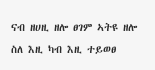ናብ ዘሀዚ ዘሎ ፀገም ኣትዩ ዘሎ ስለ እዚ ካብ እዚ ተይወፀ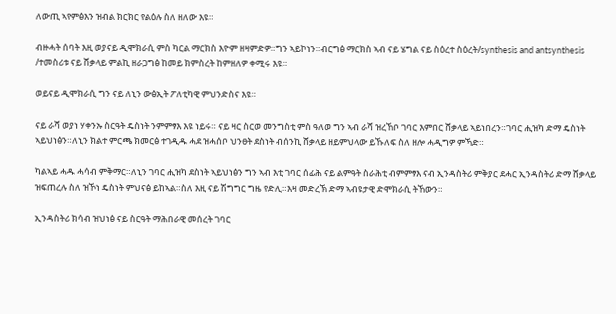ለውጢ ኣየምፅእን ዝብል ክርክር የልዕሉ ስለ ዘለው እዩ።

ብዙሓት ሰባት እዚ ወያናይ ዲሞክራሲ ምስ ካርል ማርክስ እዮም ዘዛምድዎ።ግን ኣይኮነን።ብርግፅ ማርክስ ኣብ ናይ ሄግል ናይ ስዕረተ ስዕረት/synthesis and antsynthesis /ተመስሪቱ ናይ ሸቃላይ ምልኪ ዘራጋግፅ ከመይ ክምስረት ከምዘለዎ ቀሚሩ እዩ።

ወይናይ ዲሞክራሲ ግን ናይ ለኒን ውፅኢት ፖለቲካዊ ምህንድስና እዩ።

ናይ ራሻ ወያነ ሃቀንኡ ስርዓት ዴስነት ንምምፃእ እዩ ነይሩ። ናይ ዛር ስርወ መንግስቲ ምስ ዓለወ ግን ኣብ ራሻ ዝረኸቦ ገባር እምበር ሸቃላይ ኣይነበረን።ገባር ሒዝካ ድማ ዴስነት ኣይህነፅን።ለኒን ክልተ ምርጫ ክመርፅ ተገዲዱ ሓደ ዝሓሰቦ ህንፀት ደስነት ብሰንኪ ሸቃላይ ዘይምህላው ይኹለፍ ስለ ዘሎ ሓዲግዎ ምኻድ።

ካልኣይ ሓዱ ሓሳብ ምቅማር።ለኒን ገባር ሒዝካ ደስነት ኣይህነፅን ግን ኣብ እቲ ገባር ሰፊሕ ናይ ልምዓት ስራሕቲ ብምምፃእ ናብ ኢንዳስትሪ ምቅያር ደሓር ኢንዳስትሪ ድማ ሸቃላይ ዝፍጠረሉ ስለ ዝኾነ ዴስነት ምህናፅ ይከኣል።ስለ እዚ ናይ ሽግግር ግዜ የድሊ።እዛ መድረኽ ድማ ኣብዩታዊ ድሞክራሲ ትኸውን።

ኢንዳስትሪ ክሳብ ዝህነፅ ናይ ስርዓት ማሕበራዊ መሰረት ገባር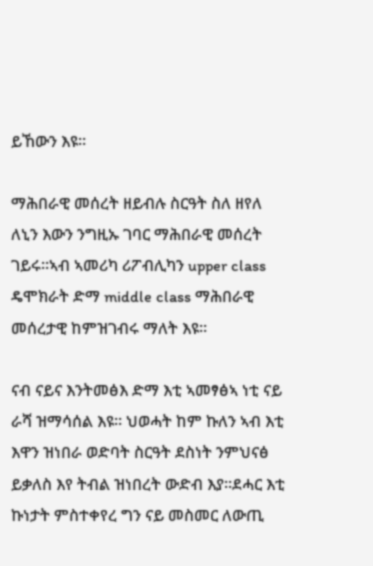ይኸውን እዩ።

ማሕበራዊ መሰረት ዘይብሉ ስርዓት ስለ ዘየለ ለኒን እውን ንግዚኡ ገባር ማሕበራዊ መሰረት ገይሩ።ኣብ ኣመሪካ ሪፖብሊካን upper class ዴሞክራት ድማ middle class ማሕበራዊ መሰረታዊ ከምዝገብሩ ማለት እዩ።

ናብ ናይና እንትመፅእ ድማ እቲ ኣመፃፅኣ ነቲ ናይ ራሻ ዝማሳሰል እዩ። ህወሓት ከም ኩለን ኣብ እቲ እዋን ዝነበራ ወድባት ስርዓት ደስነት ንምህናፅ ይቃለስ እየ ትብል ዝነበረት ውድብ እያ።ደሓር እቲ ኩነታት ምስተቀየረ ግን ናይ መስመር ለውጢ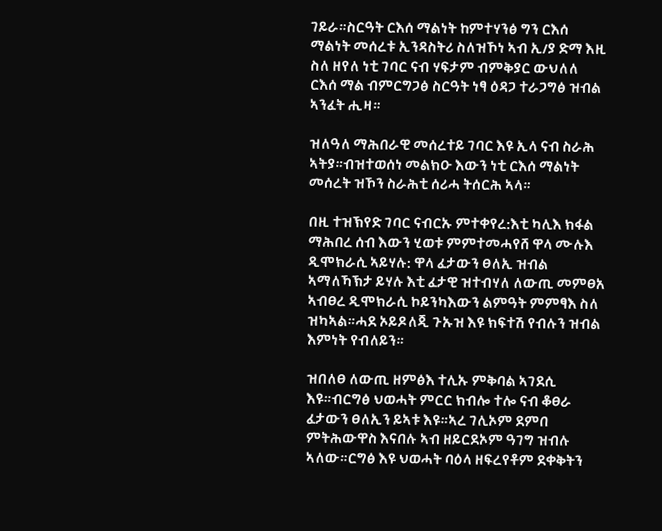ገይራ።ስርዓት ርእሰ ማልነት ከምተሃንፅ ግን ርእሰ ማልነት መሰረቱ ኢንዳስትሪ ስለዝኾነ ኣብ ኢ/ያ ድማ እዚ ስለ ዘየለ ነቲ ገባር ናብ ሃፍታም ብምቅያር ውህለለ ርእሰ ማል ብምርግጋፅ ስርዓት ነፃ ዕዳጋ ተራጋግፅ ዝብል ኣንፈት ሒዛ።

ዝለዓለ ማሕበራዊ መሰረተይ ገባር እዩ ኢላ ናብ ስራሕ ኣትያ።ብዝተወሰነ መልክዑ እውን ነቲ ርእሰ ማልነት መሰረት ዝኾን ስራሕቲ ሰሪሓ ትሰርሕ ኣላ።

በዚ ተዝኽየድ ገባር ናብርኡ ምተቀየረ:እቲ ካሊእ ክፋል ማሕበረ ሰብ እውን ሂወቱ ምምተመሓየሸ ዋላ ሙሉእ ዲሞክራሲ ኣይሃሉ: ዋላ ፈታውን ፀለኢ ዝብል ኣማለኻኽታ ይሃሉ እቲ ፈታዊ ዝተብሃለ ለውጢ መምፀአ ኣብፀረ ዲሞክራሲ ኮይንካእውን ልምዓት ምምፃእ ስለ ዝካኣል።ሓደ ኦይዶለጂ ጉኡዝ እዩ ክፍተሽ የብሉን ዝብል እምነት የብለይን።

ዝበለፀ ለውጢ ዘምፅእ ተሊኡ ምቅባል ኣገደሲ እዩ።ብርግፅ ህወሓት ምርር ክብሎ ተሎ ናብ ቆፀራ ፈታውን ፀለኢን ይኣቱ እዩ።ኣረ ገሊኦም ደምበ ምትሕውዋስ እናበሉ ኣብ ዘይርደኦም ዓገግ ዝብሉ ኣለው።ርግፅ እዩ ህወሓት ባዕላ ዘፍረየቶም ደቀቅትን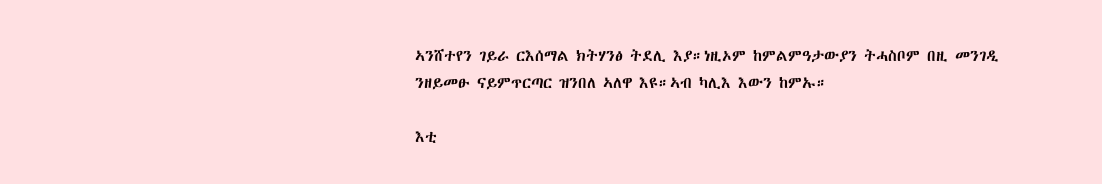ኣንሸተየን ገይራ ርእሰማል ክትሃንፅ ትደሊ እያ።ነዚኦም ከምልምዓታውያን ትሓስቦም በዚ መንገዲ ንዘይመፁ ናይምጥርጣር ዝንበለ ኣለዋ እዩ።ኣብ ካሊእ እውን ከምኡ።

እቲ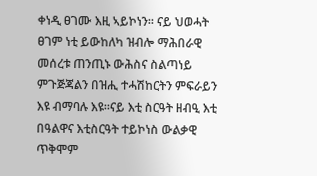ቀነዲ ፀገሙ እዚ ኣይኮነን። ናይ ህወሓት ፀገም ነቲ ይውከለካ ዝብሎ ማሕበራዊ መሰረቱ ጠንጢኑ ውሕስና ስልጣነይ ምጉጅጃልን በዝሒ ተሓሽከርትን ምፍራይን እዩ ብማባሉ እዩ።ናይ እቲ ስርዓት ዘብዒ እቲ በዓልዋና እቲስርዓት ተይኮነስ ውልቃዊ ጥቅሞም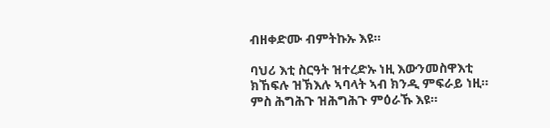ብዘቀድሙ ብምትኩኡ እዩ።

ባህሪ እቲ ስርዓት ዝተረድኡ ነዚ እውንመስዋእቲ ክኸፍሉ ዝኽእሉ ኣባላት ኣብ ክንዲ ምፍራይ ነዚ። ምስ ሕግሕጉ ዝሕግሕጉ ምዕራኹ እዩ።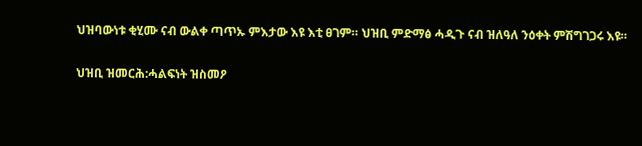ህዝባውነቱ ቂሂሙ ናብ ውልቀ ጣጥኡ ምእታው እዩ እቲ ፀገም። ህዝቢ ምድማፅ ሓዲጉ ናብ ዝለዓለ ንዕቀት ምሽግገጋሩ እዩ።

ህዝቢ ዝመርሕ:ሓልፍነት ዝስመዖ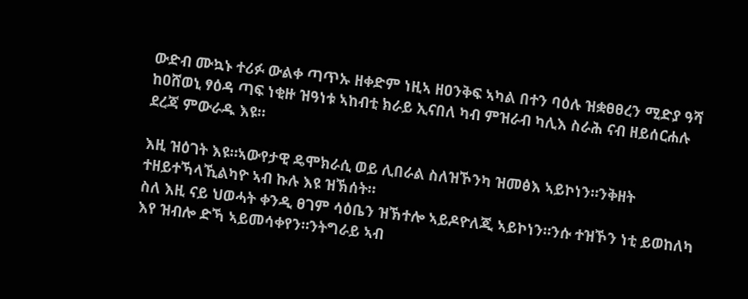ውድብ ሙኳኑ ተሪፉ ውልቀ ጣጥኡ ዘቀድም ነዚኣ ዘዐንቅፍ ኣካል በተን ባዕሉ ዝቋፀፀረን ሚድያ ዓሻ ከዐሸወኒ ፃዕዳ ጣፍ ነቂዙ ዝዓነቱ ኣከብቲ ክራይ ኢናበለ ካብ ምዝራብ ካሊእ ስራሕ ናብ ዘይሰርሐሉ ደረጃ ምውራዱ እዩ።

እዚ ዝዕገት እዩ።ኣውየታዊ ዴሞክራሲ ወይ ሊበራል ስለዝኾንካ ዝመፅእ ኣይኮነን።ንቅዘት ተዘይተኻላኺልካዮ ኣብ ኩሉ እዩ ዝኽሰት።
ስለ እዚ ናይ ህወሓት ቀንዲ ፀገም ሳዕቤን ዝኽተሎ ኣይዶዮለጂ ኣይኮነን።ንሱ ተዝኾን ነቲ ይወከለካ እየ ዝብሎ ድኻ ኣይመሳቀየን።ንትግራይ ኣብ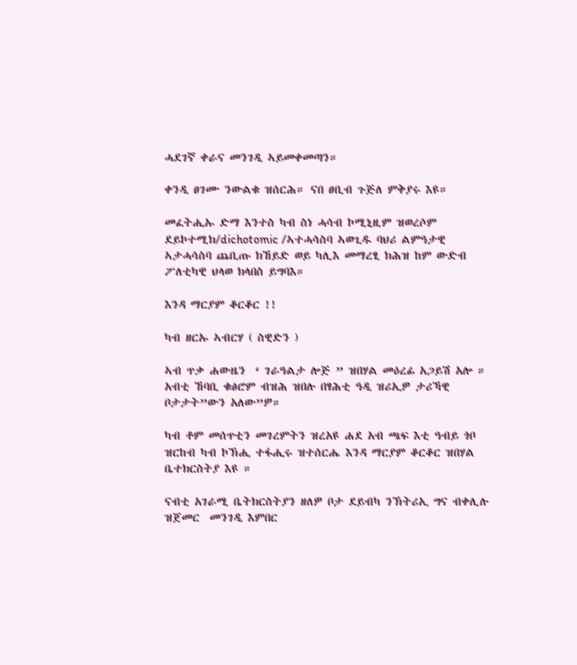ሓደገኛ ቀራና መንገዲ ኣይመቀመጣን።

ቀንዲ ፀገሙ ንውልቁ ዝሰርሕ። ናበ ፀቢብ ጉጅለ ምቅያሩ እዩ።

መፈትሒኡ ድማ እንተስ ካብ ስነ ሓሳብ ኮሚኒዚም ዝወረሶም ደይኮተሚክ/dichotomic /ኣተሓሳስባ ኣወጊዱ ባህሪ ልምዓታዊ ኣታሓሳስባ ጨቢጡ ክኸይድ ወይ ካሊእ መማረፂ ክሕዝ ከም ውድብ ፖለቲካዊ ህላወ ክላበስ ይግባእ።

እንዳ ማርያም ቆርቆር !!

ካብ ዘርኡ ኣብርሃ ( ስዊድን )

ኣብ ጥቃ ሐውዜን  ‘ ገራዓልታ ሎጅ ” ዝበሃል መዕረፊ አጋይሽ አሎ ። አብቲ ኸባቢ ቁፅሮም ብዝሕ ዝበሉ በፃሕቲ ዓዲ ዝሪኢዎ ታሪኻዊ ቦታታት”ውን አለው”ዎ።

ካብ ቶም መሰጥቲን መገረምትን ዝረአዩ ሐደ አብ ጫፍ እቲ ዓብይ ጎቦ ዝርከብ ካብ ኮኽሒ ተፋሒሩ ዝተሰርሔ እንዳ ማርያም ቆርቆር ዝበሃል ቤተክርስትያ እዩ ።

ናብቲ አገራሚ ቤትክርስትያን ዘለዎ ቦታ ደይብካ ንኽትሪኢ ግና ብቀሊሉ ዝጀመር  መንገዲ እምበር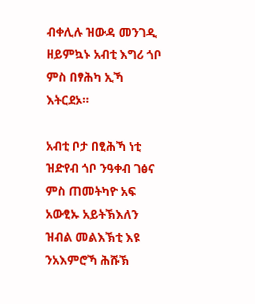ብቀሊሉ ዝውዳ መንገዲ
ዘይምኳኑ አብቲ እግሪ ጎቦ ምስ በፃሕካ ኢኻ እትርደኦ።

አብቲ ቦታ በፂሕኻ ነቲ ዝድየብ ጎቦ ንዓቀብ ገፅና ምስ ጠመትካዮ አፍ አውፂኡ አይትኽእለን ዝብል መልእኽቲ እዩ ንአእምሮኻ ሕሹኽ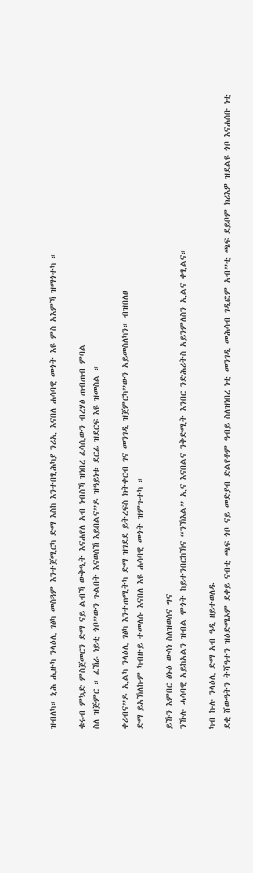ዝብለካ። ኒሕ ሒዙካ ንላዕሊ ገፅካ መስጓም እንተጀሚርካ ድማ እስከ እንተበፂሕካያ ንሪኢ እናበለ ሐሳባዊ መጎት እዩ ምስ አእምኻ ዝማጎተካ ።

ቁሩብ ምኳድ ምስጀመርን ድማ ናይ ልብኻ ውቅዒት እናሐየለ አብ ነብስኻ ዝነበረ ፈሳሲውን ብረሃፅ ጠብጠብ ምባል
ስለ ዝጅምር ። ፈኸራ ነይቲ ጎቦ”ውን ጉልበት እናወሰኸ እይበልና”ዶ ዝዓይነቱ ደርፊ ዝደርፍ እዩ ዝመስል ።

ቀሪብና”ዶ ኢልካ ንላዕሊ ገፅካ እንተጠሚትካ ድማ ዝገደደ ይትረፍስ ክትቀርብ ገና መንገዲ ዝጀምርካ”ውን አይመስለካን። ብዝበለፀ
ድማ ይአኽለኩም ካብዙይ ተመለሱ እናበለ እዩ ሐሳባዊ መጎት ዝምጉተካ ።

ይኹን እምበር ፅኑዕ ውሳነ ስለዝወሰና ግና
ንኹሉ ሓሳባዊ አይከአልን ዝብል ሞጎት ከይተንበርከኽና “ንኽእል” ኢና እናበልና ንቅድሚት እንበር ንድሕሪትስ አይንምለስን ኢልና ቀፂልና።

ካብ ኩሉ ንላዕሊ ድማ አብ ዓዲ ዘይተወለዱ
ደቂ ሸውዓትን ትሻዓተን ዝዕድሜኦም ደቀይ ናብቲ ጫፍ ጎቦ ናይ መድያብ ድልየቶም ዓብይ ስለዝነበረ ነቲ መንገዲ መሕሳብ ገዲፎም አብ”ቲ ጫፍ ደይቦም ክሪእዎ ዝደልዩ ጎቦ እናሐሰቡ ነቲ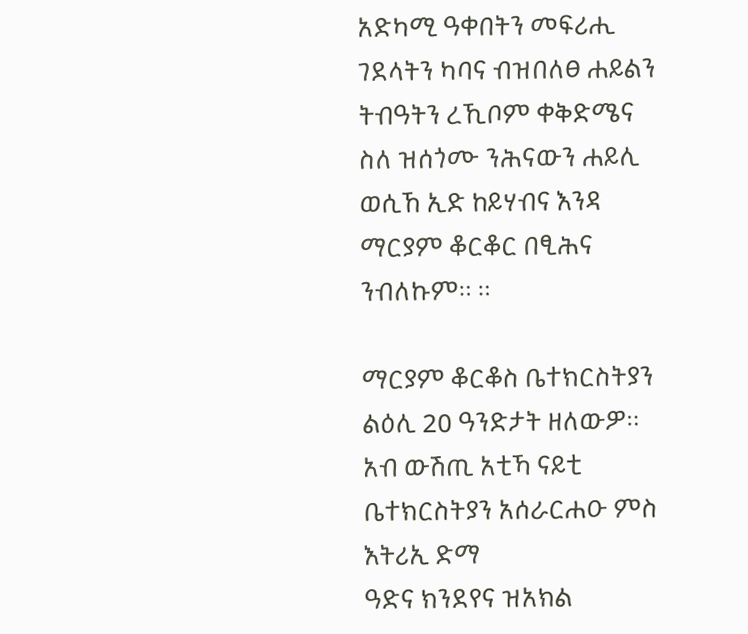አድካሚ ዓቀበትን መፍሪሒ ገደላትን ካባና ብዝበለፀ ሐይልን ትብዓትን ረኺቦም ቀቅድሜና ስለ ዝሰጎሙ ንሕናውን ሐይሊ ወሲኸ ኢድ ከይሃብና እንዳ ማርያም ቆርቆር በፂሕና ንብለኩም። ።

ማርያም ቆርቆስ ቤተክርስትያን ልዕሊ 20 ዓንድታት ዘለውዎ። አብ ውሽጢ አቲኻ ናይቲ ቤተክርስትያን አሰራርሐዑ ምስ እትሪኢ ድማ
ዓድና ክንደየና ዝአክል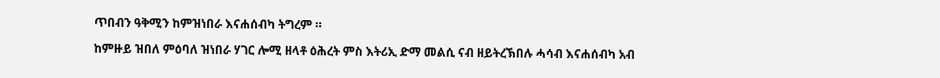ጥበብን ዓቅሚን ከምዝነበራ እናሐሰብካ ትግረም ።

ከምዙይ ዝበለ ምዕባለ ዝነበራ ሃገር ሎሚ ዘላቶ ዕሕረት ምስ እትሪኢ ድማ መልሲ ናብ ዘይትረኽበሉ ሓሳብ እናሐሰብካ አብ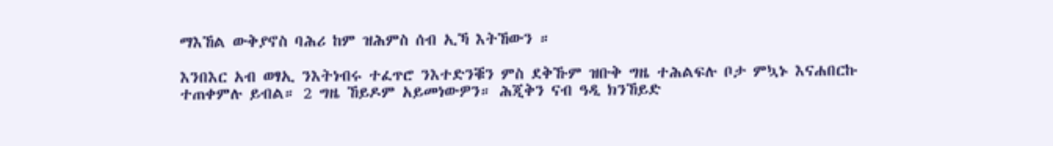ማእኸል ውቅያኖስ ባሕሪ ከም ዝሕምስ ሰብ ኢኻ እትኸውን ።

እንበእር አብ ወፃኢ ንእትነብሩ ተፈጥሮ ንእተድንቑን ምስ ደቅኹም ዝቡቅ ግዜ ተሕልፍሉ ቦታ ምኳኑ እናሐበርኩ ተጠቀምሉ ይብል። 2 ግዜ ኸይዶም አይመነውዎን። ሕጂቅን ናብ ዓዲ ክንኸይድ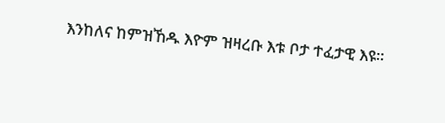እንከለና ከምዝኸዱ እዮም ዝዛረቡ እቱ ቦታ ተፈታዊ እዩ።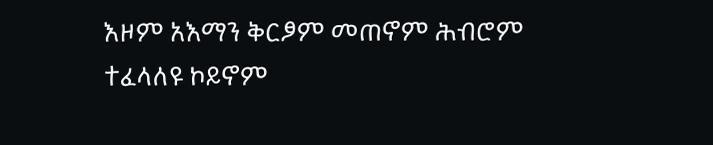እዞም አእማን ቅርፆም መጠኖም ሕብሮም
ተፈላለዩ ኮይኖም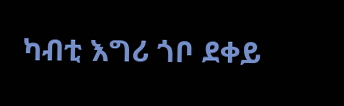ካብቲ እግሪ ጎቦ ደቀይ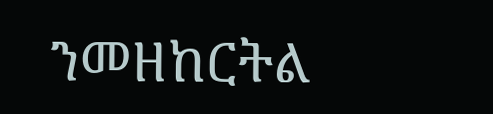ንመዘከርትል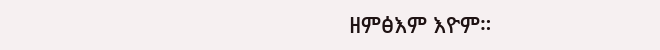ዘምፅእም እዮም።